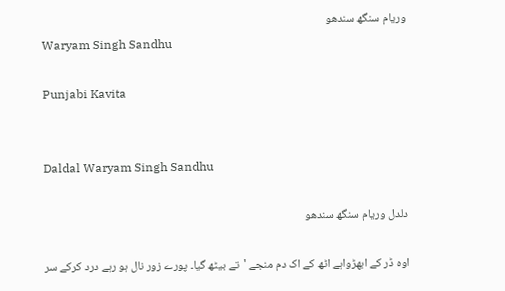وریام سنگھ سندھو
Waryam Singh Sandhu

Punjabi Kavita


Daldal Waryam Singh Sandhu

دلدل وریام سنگھ سندھو

اوہ ڈر کے ابھڑواہے اٹھ کے اک دم منجے 'تے بیٹھ گیا۔ پورے زور نال ہو رہے درد کرکے سر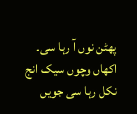پھٹن نوں آ رہا سی۔ اکھاں وچوں سیک انج نکل رہا سی جویں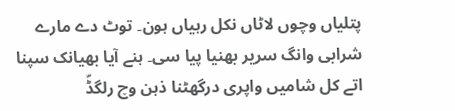پتلیاں وچوں لاٹاں نکل رہیاں ہون۔ توٹ دے مارے شرابی وانگ سریر بھنیا پیا سی۔ ہنے آیا بھیانک سپنا اتے کل شامیں واپری درگھٹنا ذہن وچ رلگڈّ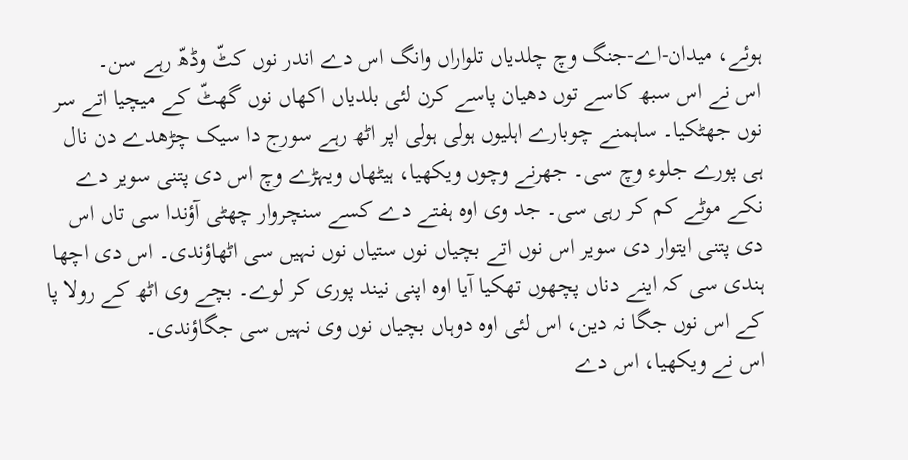ہوئے، میدان-اے-جنگ وچ چلدیاں تلواراں وانگ اس دے اندر نوں کٹّ وڈھّ رہے سن۔
اس نے اس سبھ کاسے توں دھیان پاسے کرن لئی بلدیاں اکھاں نوں گھٹّ کے میچیا اتے سر نوں جھٹکیا۔ ساہمنے چوبارے اہلیوں ہولی ہولی اپر اٹھ رہے سورج دا سیک چڑھدے دن نال ہی پورے جلوء وچ سی۔ جھرنے وچوں ویکھیا، ہیٹھاں ویہڑے وچ اس دی پتنی سویر دے نکے موٹے کم کر رہی سی۔ جد وی اوہ ہفتے دے کسے سنچروار چھٹی آؤندا سی تاں اس دی پتنی ایتوار دی سویر اس نوں اتے بچیاں نوں ستیاں نوں نہیں سی اٹھاؤندی۔ اس دی اچھا ہندی سی کہ اینے دناں پچھوں تھکیا آیا اوہ اپنی نیند پوری کر لوے۔ بچے وی اٹھ کے رولا پا کے اس نوں جگا نہ دین، اس لئی اوہ دوہاں بچیاں نوں وی نہیں سی جگاؤندی۔
اس نے ویکھیا، اس دے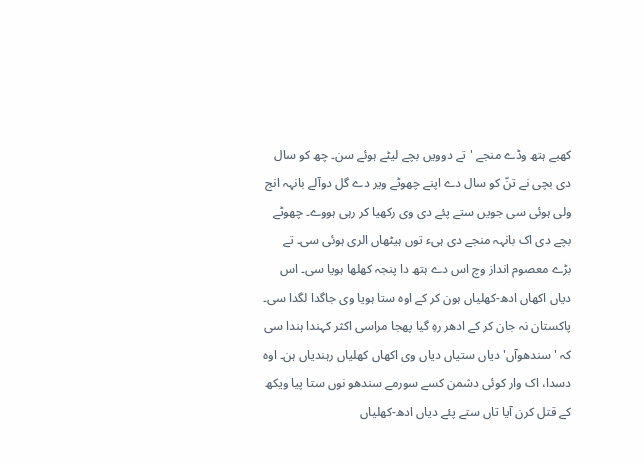کھبے ہتھ وڈے منجے 'تے دوویں بچے لیٹے ہوئے سن۔ چھ کو سال دی بچی نے تنّ کو سال دے اپنے چھوٹے ویر دے گل دوآلے بانہہ انج ولی ہوئی سی جویں ستے پئے دی وی رکھیا کر رہی ہووے۔ چھوٹے بچے دی اک بانہہ منجے دی ہیء توں ہیٹھاں الری ہوئی سی۔ تے بڑے معصوم انداز وچ اس دے ہتھ دا پنجہ کھلھا ہویا سی۔ اس دیاں اکھاں ادھ-کھلیاں ہون کر کے اوہ ستا ہویا وی جاگدا لگدا سی۔
پاکستان نہ جان کر کے ادھر رہِ گیا پھجا مراسی اکثر کہندا ہندا سی کہ 'سندھوآں' دیاں ستیاں دیاں وی اکھاں کھلیاں رہندیاں ہن۔ اوہ دسدا، اک وار کوئی دشمن کسے سورمے سندھو نوں ستا پیا ویکھ کے قتل کرن آیا تاں ستے پئے دیاں ادھ-کھلیاں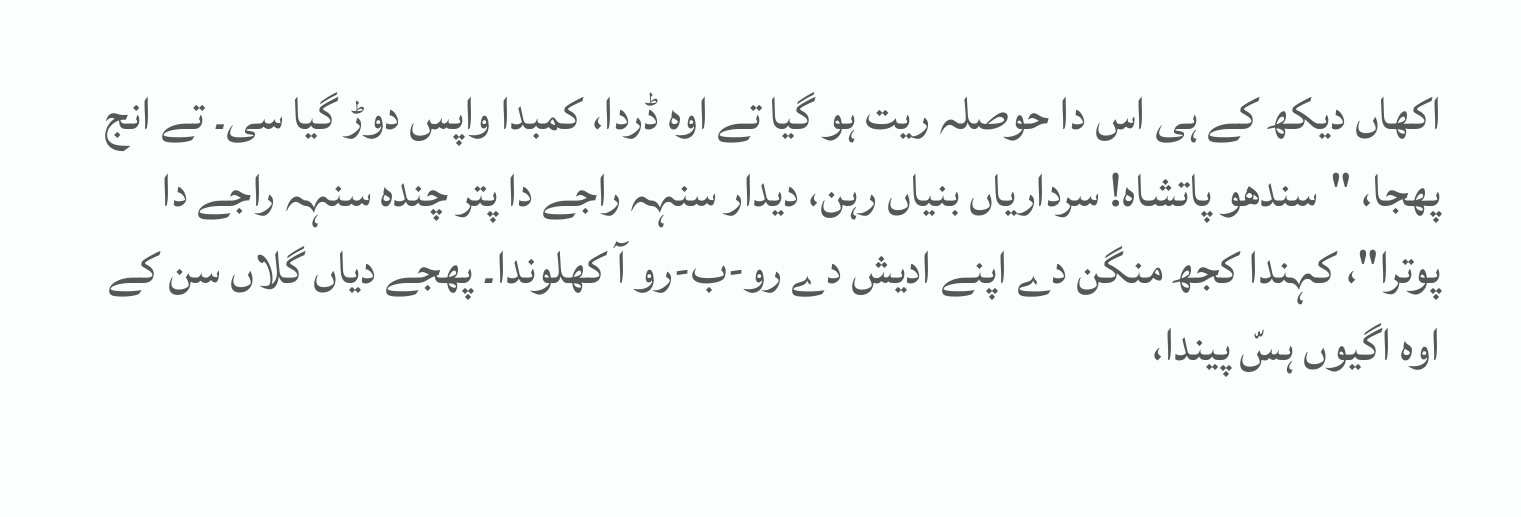اکھاں دیکھ کے ہی اس دا حوصلہ ریت ہو گیا تے اوہ ڈردا، کمبدا واپس دوڑ گیا سی۔ تے انج پھجا، "سندھو پاتشاہ! سرداریاں بنیاں رہن، دیدار سنہہ راجے دا پتر چندہ سنہہ راجے دا پوترا"، کہندا کجھ منگن دے اپنے ادیش دے رو-ب-رو آ کھلوندا۔ پھجے دیاں گلاں سن کے اوہ اگیوں ہسّ پیندا،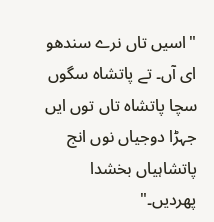"اسیں تاں نرے سندھو ای آں۔ تے پاتشاہ سگوں سچا پاتشاہ تاں توں ایں جہڑا دوجیاں نوں انج پاتشاہیاں بخشدا پھردیں۔"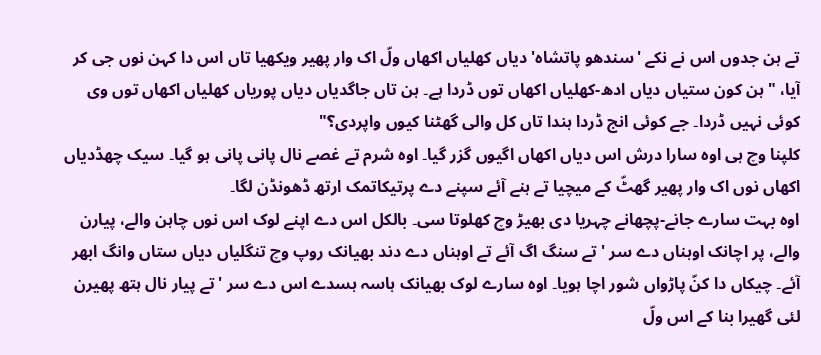تے ہن جدوں اس نے نکے 'سندھو پاتشاہ' دیاں کھلیاں اکھاں ولّ اک وار پھیر ویکھیا تاں اس دا کہن نوں جی کر آیا، "ہن کون ستیاں دیاں ادھ-کھلیاں اکھاں توں ڈردا ہے۔ ہن تاں جاگدیاں دیاں پوریاں کھلیاں اکھاں توں وی کوئی نہیں ڈردا۔ جے کوئی انج ڈردا ہندا تاں کل والی گھٹنا کیوں واپردی؟"
کلپنا وچ ہی اوہ سارا درش اس دیاں اکھاں اگیوں گزر گیا۔ اوہ شرم تے غصے نال پانی پانی ہو گیا۔ سیک چھڈدیاں اکھاں نوں اک وار پھیر گھٹّ کے میچیا تے ہنے آئے سپنے دے پرتیکاتمک ارتھ ڈھونڈن لگا۔
اوہ بہت سارے جانے-پچھانے چہریا دی بھیڑ وچ کھلوتا سی۔ بالکل اس دے اپنے لوک اس نوں چاہن والے، پیارن والے، پر اچانک اوہناں دے سر 'تے سنگ اگ آئے تے اوہناں دے دند بھیانک روپ وچ تنگلیاں دیاں ستاں وانگ ابھر آئے۔ چیکاں دا کنّ پاڑواں شور اچا ہویا۔ اوہ سارے لوک بھیانک ہاسہ ہسدے اس دے سر 'تے پیار نال ہتھ پھیرن لئی گھیرا بنا کے اس ولّ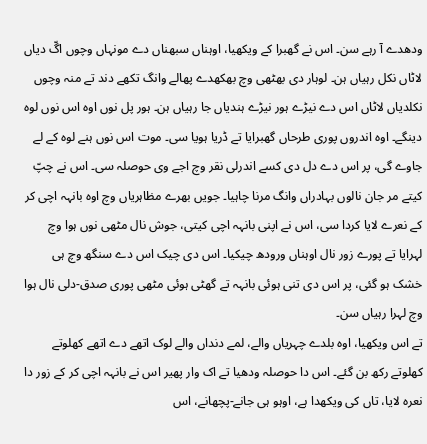ودھدے آ رہے سن۔ اس نے گھبرا کے ویکھیا، اوہناں سبھناں دے مونہاں وچوں اگّ دیاں لاٹاں نکل رہیاں ہن۔ لوہار دی بھٹھی وچ بھکھدے پھالے وانگ تکھے دند تے منہ وچوں نکلدیاں لاٹاں اس دے نیڑے ہور نیڑے ہندیاں جا رہیاں ہن۔ ہور پل نوں اوہ اس نوں لوہ دینگے۔ اوہ اندروں پوری طرحاں گھبرایا تے ڈریا ہویا سی۔ موت اس نوں ہنے لوہ کے لے جاوے گی، پر اس دے دل دی کسے اندرلی نقر وچ اجے وی حوصلہ سی۔ اس نے چپّ کیتے مر جان نالوں بہادراں وانگ مرنا چاہیا۔ جویں بھرے مظاہریاں وچ اوہ بانہہ اچی کر کے نعرے لایا کردا سی، اس نے اپنی بانہہ اچی کیتی، جوش نال مٹھی نوں ہوا وچ لہرایا تے پورے زور نال اوہناں ورودھ چیکیا۔ اس دی چیک اس دے سنگھ وچ ہی خشک ہو گئی، پر اس دی تنی ہوئی بانہہ تے گھٹی ہوئی مٹھی پوری صدق-دلی نال ہوا وچ لہرا رہیاں سن۔
تے اس ویکھیا، اوہ بلدے چہریاں والے، لمے دنداں والے لوک اتھے دے اتھے کھلوتے کھلوتے رکھ بن گئے۔ اس دا حوصلہ ودھیا تے اک وار پھیر اس نے بانہہ اچی کر کے زور دا نعرہ لایا، تاں کی ویکھدا ہے، اوہو ہی جانے-پچھانے، اس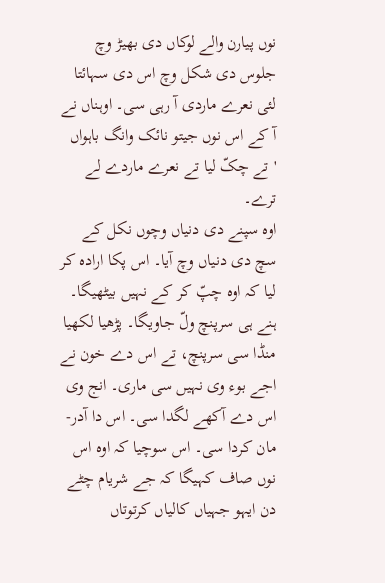نوں پیارن والے لوکاں دی بھیڑ وچ جلوس دی شکل وچ اس دی سہائتا لئی نعرے ماردی آ رہی سی۔ اوہناں نے آ کے اس نوں جیتو نائک وانگ باہواں 'تے چکّ لیا تے نعرے ماردے لے ترے۔
اوہ سپنے دی دنیاں وچوں نکل کے سچ دی دنیاں وچ آیا۔ اس پکا ارادہ کر لیا کہ اوہ چپّ کر کے نہیں بیٹھیگا۔ ہنے ہی سرپنچ ولّ جاویگا۔ پڑھیا لکھیا منڈا سی سرپنچ، تے اس دے خون نے اجے بوء وی نہیں سی ماری۔ انج وی اس دے آکھے لگدا سی۔ اس دا آدر-مان کردا سی۔ اس سوچیا کہ اوہ اس نوں صاف کہیگا کہ جے شریام چٹے دن ایہو جہیاں کالیاں کرتوتاں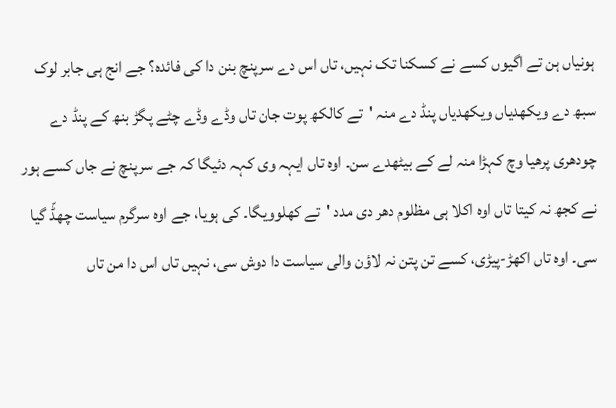ہونیاں ہن تے اگیوں کسے نے کسکنا تک نہیں، تاں اس دے سرپنچ بنن دا کی فائدہ؟ جے انج ہی جابر لوک سبھ دے ویکھدیاں ویکھدیاں پنڈ دے منہ 'تے کالکھ پوت جان تاں وڈے وڈے چٹے پگڑ بنھ کے پنڈ دے چودھری پرھیا وچ کہڑا منہ لے کے بیٹھدے سن۔ اوہ تاں ایہہ وی کہہ دئیگا کہ جے سرپنچ نے جاں کسے ہور نے کجھ نہ کیتا تاں اوہ اکلا ہی مظلوم دھر دی مدد 'تے کھلوویگا۔ کی ہویا، جے اوہ سرگرم سیاست چھڈّ گیا سی۔ اوہ تاں اکھڑ-پیڑی، کسے تن پتن نہ لاؤن والی سیاست دا دوش سی، نہیں تاں اس دا من تاں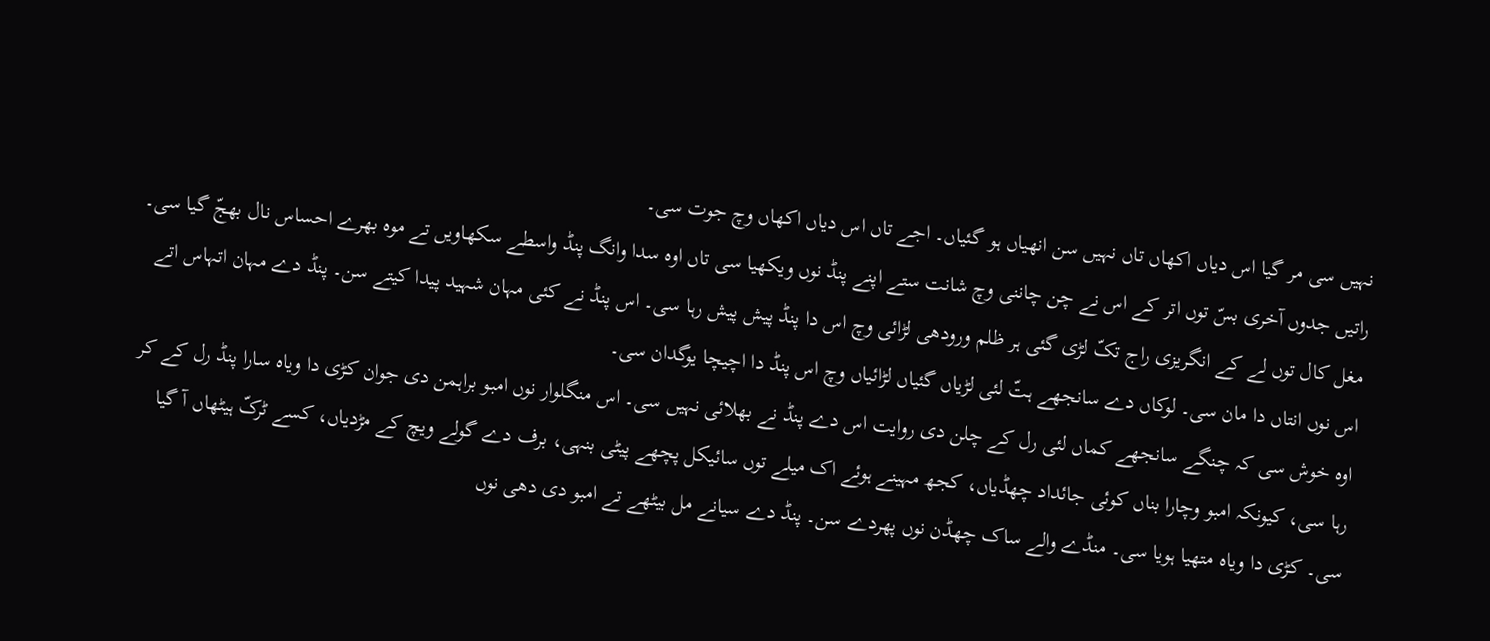نہیں سی مر گیا اس دیاں اکھاں تاں نہیں سن انھیاں ہو گئیاں۔ اجے تاں اس دیاں اکھاں وچ جوت سی۔
راتیں جدوں آخری بسّ توں اتر کے اس نے چن چاننی وچ شانت ستے اپنے پنڈ نوں ویکھیا سی تاں اوہ سدا وانگ پنڈ واسطے سکھاویں تے موہ بھرے احساس نال بھجّ گیا سی۔ مغل کال توں لے کے انگریزی راج تکّ لڑی گئی ہر ظلم ورودھی لڑائی وچ اس دا پنڈ پیش پیش رہا سی۔ اس پنڈ نے کئی مہان شہید پیدا کیتے سن۔ پنڈ دے مہان اتہاس اتے اس نوں انتاں دا مان سی۔ لوکاں دے سانجھے ہتّ لئی لڑیاں گئیاں لڑائیاں وچ اس پنڈ دا اچیچا یوگدان سی۔
اوہ خوش سی کہ چنگے سانجھے کماں لئی رل کے چلن دی روایت اس دے پنڈ نے بھلائی نہیں سی۔ اس منگلوار نوں امبو براہمن دی جوان کڑی دا ویاہ سارا پنڈ رل کے کر رہا سی، کیونکہ امبو وچارا بناں کوئی جائداد چھڈیاں، کجھ مہینے ہوئے اک میلے توں سائیکل پچھے پیٹی بنہی، برف دے گولے ویچ کے مڑدیاں، کسے ٹرکّ ہیٹھاں آ گیا سی۔ کڑی دا ویاہ متھیا ہویا سی۔ منڈے والے ساک چھڈن نوں پھردے سن۔ پنڈ دے سیانے مل بیٹھے تے امبو دی دھی نوں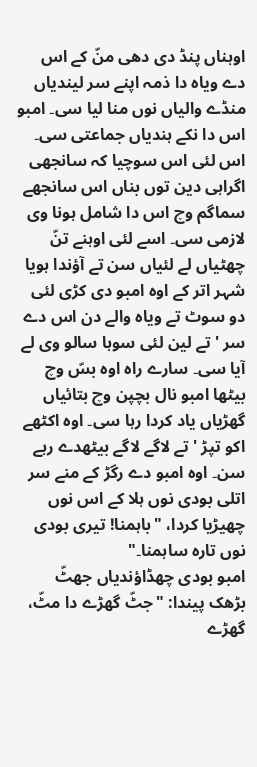اوہناں پنڈ دی دھی منّ کے اس دے ویاہ دا ذمہ اپنے سر لیندیاں منڈے والیاں نوں منا لیا سی۔ امبو اس دا نکے ہندیاں جماعتی سی۔ اس لئی اس سوچیا کہ سانجھی اگراہی دین توں بناں اس سانجھے سماگم وچ اس دا شامل ہونا وی لازمی سی۔ اسے لئی اوہنے تنّ چھٹیاں لے لئیاں سن تے آؤندا ہویا شہر اتر کے اوہ امبو دی کڑی لئی دو سوٹ تے ویاہ والے دن اس دے سر 'تے لین لئی سوہا سالو وی لے آیا سی۔ سارے راہ اوہ بسّ وچ بیٹھا امبو نال بچپن وچ بتائیاں گھڑیاں یاد کردا رہا سی۔ اوہ اکٹھے اکو تپڑ 'تے لاگے لاگے بیٹھدے رہے سن۔ اوہ امبو دے رگڑ کے منے سر اتلی بودی نوں ہلا کے اس نوں چھیڑیا کردا، "باہمنا! تیری بودی نوں تارہ ساہمنا۔"
امبو بودی چھڈاؤندیاں جھٹّ بڑھک پیندا: "جٹّ گھڑے دا مٹّ، گھڑے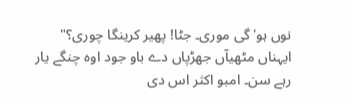نوں ہو'گی موری۔ جٹا! پھیر کرینگا چوری؟"
ایہناں مٹھیآں جھڑپاں دے باو جود اوہ چنگے یار رہے سن۔ امبو اکثر اس دی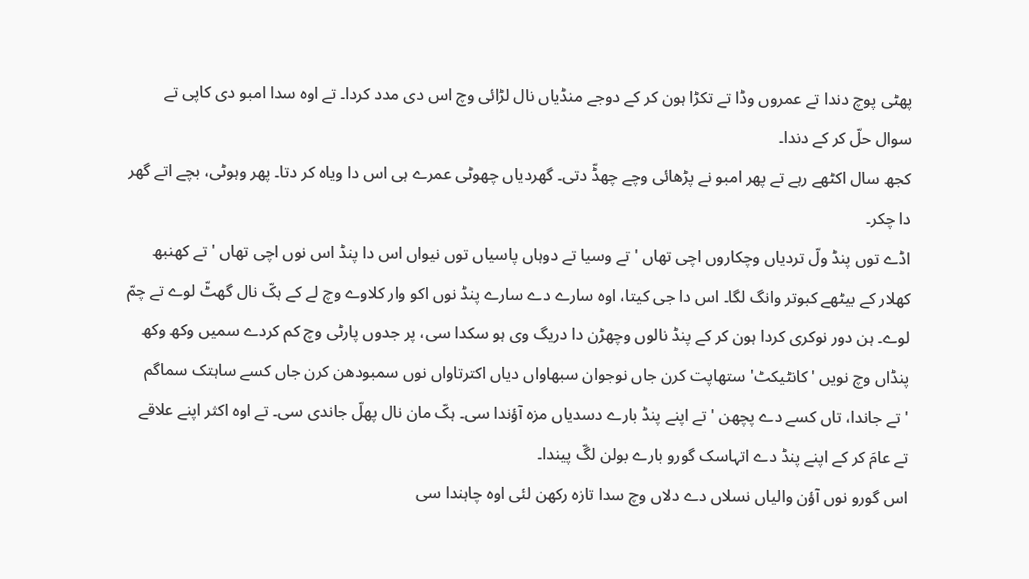پھٹی پوچ دندا تے عمروں وڈا تے تکڑا ہون کر کے دوجے منڈیاں نال لڑائی وچ اس دی مدد کردا۔ تے اوہ سدا امبو دی کاپی تے سوال حلّ کر کے دندا۔
کجھ سال اکٹھے رہے تے پھر امبو نے پڑھائی وچے چھڈّ دتی۔ گھردیاں چھوٹی عمرے ہی اس دا ویاہ کر دتا۔ پھر وہوٹی، بچے اتے گھر دا چکر۔
اڈے توں پنڈ ولّ تردیاں وچکاروں اچی تھاں 'تے وسیا تے دوہاں پاسیاں توں نیواں اس دا پنڈ اس نوں اچی تھاں 'تے کھنبھ کھلار کے بیٹھے کبوتر وانگ لگا۔ اس دا جی کیتا، اوہ سارے دے سارے پنڈ نوں اکو وار کلاوے وچ لے کے ہکّ نال گھٹّ لوے تے چمّ لوے۔ ہن دور نوکری کردا ہون کر کے پنڈ نالوں وچھڑن دا دریگ وی ہو سکدا سی، پر جدوں پارٹی وچ کم کردے سمیں وکھ وکھ پنڈاں وچ نویں 'کانٹیکٹ' ستھاپت کرن جاں نوجوان سبھاواں دیاں اکترتاواں نوں سمبودھن کرن جاں کسے ساہتک سماگم 'تے جاندا، تاں کسے دے پچھن 'تے اپنے پنڈ بارے دسدیاں مزہ آؤندا سی۔ ہکّ مان نال پھلّ جاندی سی۔ تے اوہ اکثر اپنے علاقے تے عامَ کر کے اپنے پنڈ دے اتہاسک گورو بارے بولن لگّ پیندا۔
اس گورو نوں آؤن والیاں نسلاں دے دلاں وچ سدا تازہ رکھن لئی اوہ چاہندا سی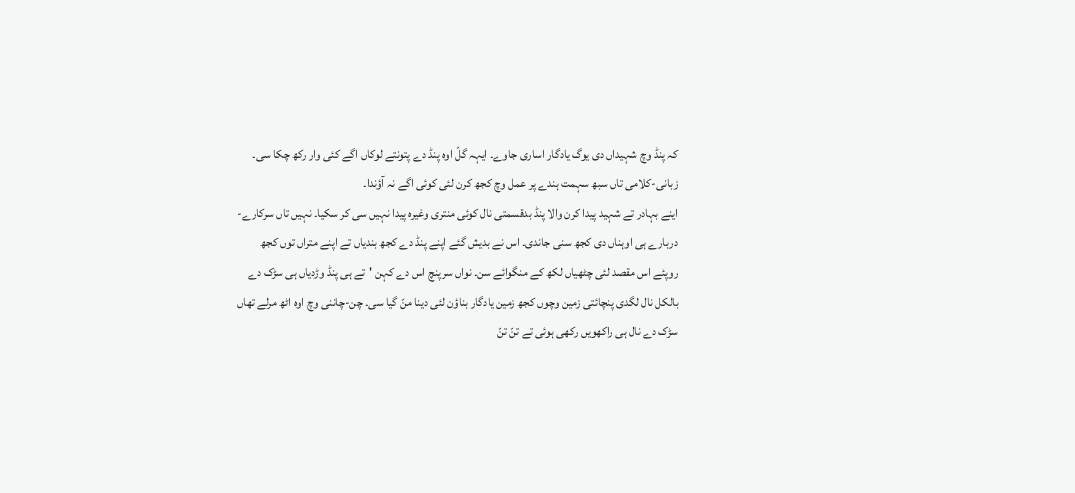کہ پنڈ وچ شہیداں دی یوگ یادگار اساری جاوے۔ ایہہ گلّ اوہ پنڈ دے پتونتے لوکاں اگے کئی وار رکھ چکا سی۔ زبانی-کلامی تاں سبھ سہمت ہندے پر عمل وچ کجھ کرن لئی کوئی اگے نہ آؤندا۔
اینے بہادر تے شہید پیدا کرن والا پنڈ بدقسمتی نال کوئی منتری وغیرہ پیدا نہیں سی کر سکیا۔ نہیں تاں سرکارے-دربارے ہی اوہناں دی کجھ سنی جاندی۔ اس نے بدیش گئے اپنے پنڈ دے کجھ بندیاں تے اپنے متراں توں کجھ روپئے اس مقصد لئی چٹھیاں لکھ کے منگوائے سن۔ نواں سرپنچ اس دے کہن 'تے ہی پنڈ وڑدیاں ہی سڑک دے بالکل نال لگدی پنچائتی زمین وچوں کجھ زمین یادگار بناؤن لئی دینا منّ گیا سی۔ چن-چاننی وچ اوہ اٹھ مرلے تھاں سڑک دے نال ہی راکھویں رکھی ہوئی تے تنّ تنّ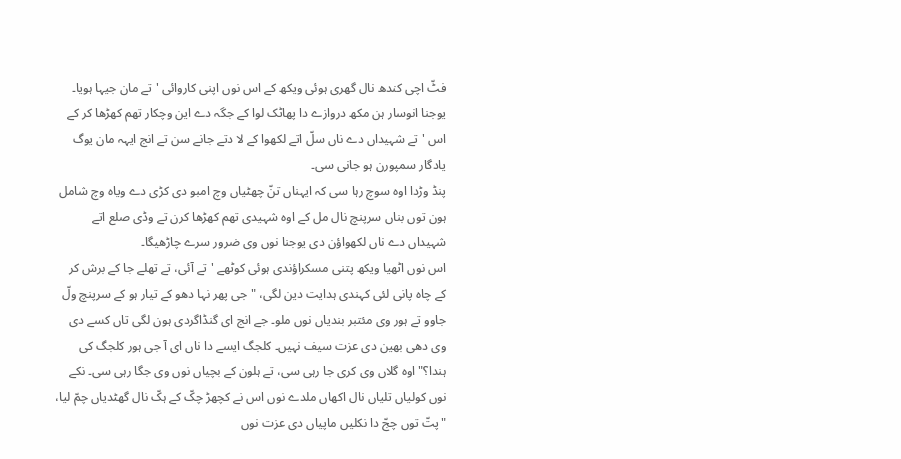فٹّ اچی کندھ نال گھری ہوئی ویکھ کے اس نوں اپنی کاروائی 'تے مان جیہا ہویا۔ یوجنا انوسار ہن مکھ دروازے دا پھاٹک لوا کے جگہ دے این وچکار تھم کھڑھا کر کے اس 'تے شہیداں دے ناں سلّ اتے لکھوا کے لا دتے جانے سن تے انج ایہہ مان یوگ یادگار سمپورن ہو جانی سی۔
پنڈ وڑدا اوہ سوچ رہا سی کہ ایہناں تنّ چھٹیاں وچ امبو دی کڑی دے ویاہ وچ شامل ہون توں بناں سرپنچ نال مل کے اوہ شہیدی تھم کھڑھا کرن تے وڈی صلع اتے شہیداں دے ناں لکھواؤن دی یوجنا نوں وی ضرور سرے چاڑھیگا۔
اس نوں اٹھیا ویکھ پتنی مسکراؤندی ہوئی کوٹھے 'تے آئی، تے تھلے جا کے برش کر کے چاہ پانی لئی کہندی ہدایت دین لگی، "جی پھر نہا دھو کے تیار ہو کے سرپنچ ولّ جاوو تے ہور وی مئتبر بندیاں نوں ملو۔ جے انج ای گنڈاگردی ہون لگی تاں کسے دی وی دھی بھین دی عزت سیف نہیں۔ کلجگ ایسے دا ناں ای آ جی ہور کلجگ کی ہندا؟" اوہ گلاں وی کری جا رہی سی، تے ہلون کے بچیاں نوں وی جگا رہی سی۔ نکے نوں کولیاں تلیاں نال اکھاں ملدے نوں اس نے کچھڑ چکّ کے ہکّ نال گھٹدیاں چمّ لیا، "پتّ توں چجّ دا نکلیں ماپیاں دی عزت نوں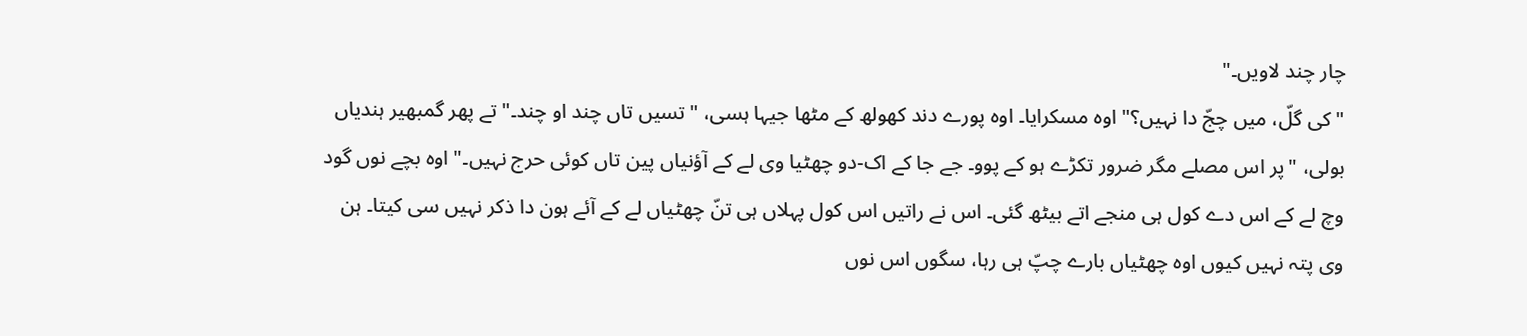چار چند لاویں۔"
"کی گلّ، میں چجّ دا نہیں؟" اوہ مسکرایا۔ اوہ پورے دند کھولھ کے مٹھا جیہا ہسی، "تسیں تاں چند او چند۔" تے پھر گمبھیر ہندیاں بولی، "پر اس مصلے مگر ضرور تکڑے ہو کے پوو۔ جے جا کے اک-دو چھٹیا وی لے کے آؤنیاں پین تاں کوئی حرج نہیں۔" اوہ بچے نوں گود وچ لے کے اس دے کول ہی منجے اتے بیٹھ گئی۔ اس نے راتیں اس کول پہلاں ہی تنّ چھٹیاں لے کے آئے ہون دا ذکر نہیں سی کیتا۔ ہن وی پتہ نہیں کیوں اوہ چھٹیاں بارے چپّ ہی رہا، سگوں اس نوں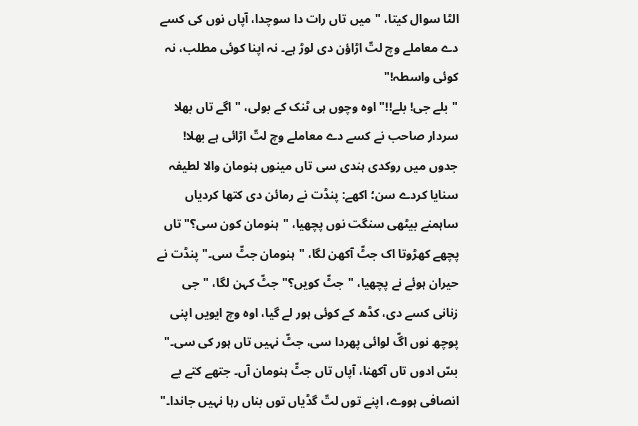الٹا سوال کیتا، "میں تاں رات دا سوچدا، آپاں نوں کی کسے دے معاملے وچ لتّ اڑاؤن دی لوڑ ہے۔ نہ اپنا کوئی مطلب، نہ کوئی واسطہ!"
"بلے جی! بلے!!" اوہ وچوں ہی ٹنک کے بولی، "اگے تاں بھلا سردار صاحب نے کسے دے معاملے وچ لتّ اڑائی ہے بھلا! جدوں میں روکدی ہندی سی تاں مینوں ہنومان والا لطیفہ سنایا کردے سن؛ اکھے: پنڈت نے رمائن دی کتھا کردیاں ساہمنے بیٹھی سنگت نوں پچھیا، "ہنومان کون سی؟" تاں پچھے کھڑوتا اک جٹّ آکھن لگا، "ہنومان جٹّ سی۔" پنڈت نے حیران ہوئے نے پچھیا، "جٹّ کویں؟" جٹّ کہن لگا، "جی زنانی کسے دی، کڈھ کے کوئی ہور لے گیا، اوہ وچ ایویں اپنی پوچھ نوں اگّ لوائی پھردا سی، جٹّ نہیں تاں ہور کی سی۔" بسّ ادوں تاں آکھنا، آپاں تاں جٹّ ہنومان آں۔ جتھے کتے بے انصافی ہووے، اپنے توں لتّ گڈیاں توں بناں رہا نہیں جاندا۔"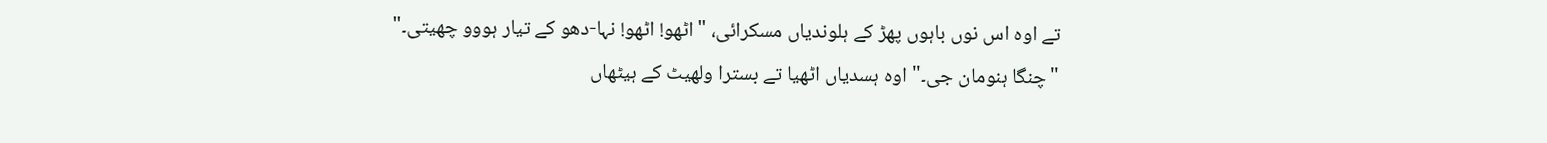تے اوہ اس نوں باہوں پھڑ کے ہلوندیاں مسکرائی، "اٹھو! اٹھو! نہا-دھو کے تیار ہووو چھیتی۔"
"چنگا ہنومان جی۔" اوہ ہسدیاں اٹھیا تے بسترا ولھیٹ کے ہیٹھاں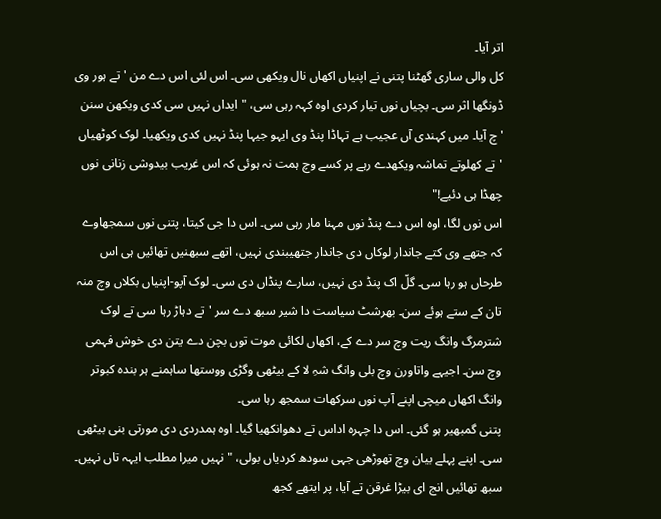اتر آیا۔
کل والی ساری گھٹنا پتنی نے اپنیاں اکھاں نال ویکھی سی۔ اس لئی اس دے من 'تے ہور وی ڈونگھا اثر سی۔ بچیاں نوں تیار کردی اوہ کہہ رہی سی، "ایداں نہیں سی کدی ویکھن سنن 'چ آیا۔ میں کہندی آں عجیب ہے تہاڈا پنڈ وی ایہو جیہا پنڈ نہیں کدی ویکھیا۔ لوک کوٹھیاں 'تے کھلوتے تماشہ ویکھدے رہے پر کسے وچ ہمت نہ ہوئی کہ اس غریب بیدوشی زنانی نوں چھڈا ہی دئیے!"
اس نوں لگا، اوہ اس دے پنڈ نوں مہنا مار رہی سی۔ اس دا جی کیتا، پتنی نوں سمجھاوے کہ جتھے وی کتے جاندار لوکاں دی جاندار جتھیبندی نہیں، اتھے سبھنیں تھائیں ہی اس طرحاں ہو رہا سی۔ گلّ اک پنڈ دی نہیں، سارے پنڈاں دی سی۔ لوک آپو-اپنیاں بکلاں وچ منہ تان کے ستے ہوئے سن۔ بھرشٹ سیاست دا شیر سبھ دے سر 'تے دہاڑ رہا سی تے لوک شترمرگ وانگ ریت وچ سر دے کے، اکھاں لکائی موت توں بچن دے یتن دی خوش فہمی وچ سن۔ اجیہے واتاورن وچ بلی وانگ شہِ لا کے بیٹھی وگڑی ووستھا ساہمنے ہر بندہ کبوتر وانگ اکھاں میچی اپنے آپ نوں سرکھات سمجھ رہا سی۔
پتنی گمبھیر ہو گئی۔ اس دا چہرہ اداس تے دھوانکھیا گیا۔ اوہ ہمدردی دی مورتی بنی بیٹھی سی۔ اپنے پہلے بیان وچ تھوڑھی جہی سودھ کردیاں بولی، "نہیں میرا مطلب ایہہ تاں نہیں۔ سبھ تھائیں انج ای بیڑا غرقن تے آیا، پر ایتھے کجھ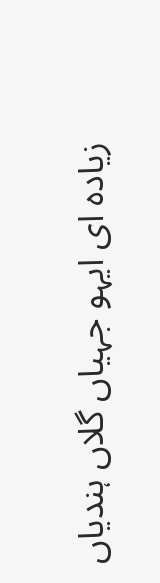زیادہ ای ایہو جہیاں گلاں ہندیاں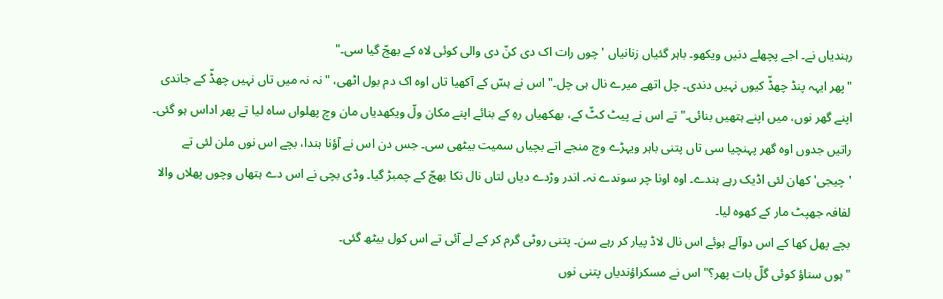رہندیاں نے۔ اجے پچھلے دنیں ویکھو۔ باہر گئیاں زنانیاں 'چوں رات اک دی کنّ دی والی کوئی لاہ کے بھجّ گیا سی۔"
"پھر ایہہ پنڈ چھڈّ کیوں نہیں دندی۔ چل اتھے میرے نال ہی چل۔" اس نے ہسّ کے آکھیا تاں اوہ اک دم بول اٹھی، "نہ نہ میں تاں نہیں چھڈّ کے جاندی اپنے گھر نوں، میں اپنے ہتھیں بنائی۔" تے اس نے پیٹ کٹّ کے، بھکھیاں رہِ کے بنائے اپنے مکان ولّ ویکھدیاں مان وچ پھلواں ساہ لیا تے پھر اداس ہو گئی۔
راتیں جدوں اوہ گھر پہنچیا سی تاں پتنی باہر ویہڑے وچ منجے اتے بچیاں سمیت بیٹھی سی۔ جس دن اس نے آؤنا ہندا، بچے اس نوں ملن لئی تے 'چیجی' کھان لئی اڈیک رہے ہندے۔ اوہ اونا چر سوندے نہ۔ اندر وڑدے دیاں لتاں نال نکا بھجّ کے چمبڑ گیا۔ وڈی بچی نے اس دے ہتھاں وچوں پھلاں والا لفافہ جھپٹ مار کے کھوہ لیا۔
بچے پھل کھا کے اس دوآلے ہوئے اس نال لاڈ پیار کر رہے سن۔ پتنی روٹی گرم کر کے لے آئی تے اس کول بیٹھ گئی۔
"ہوں سناؤ کوئی گلّ بات پھر؟" اس نے مسکراؤندیاں پتنی نوں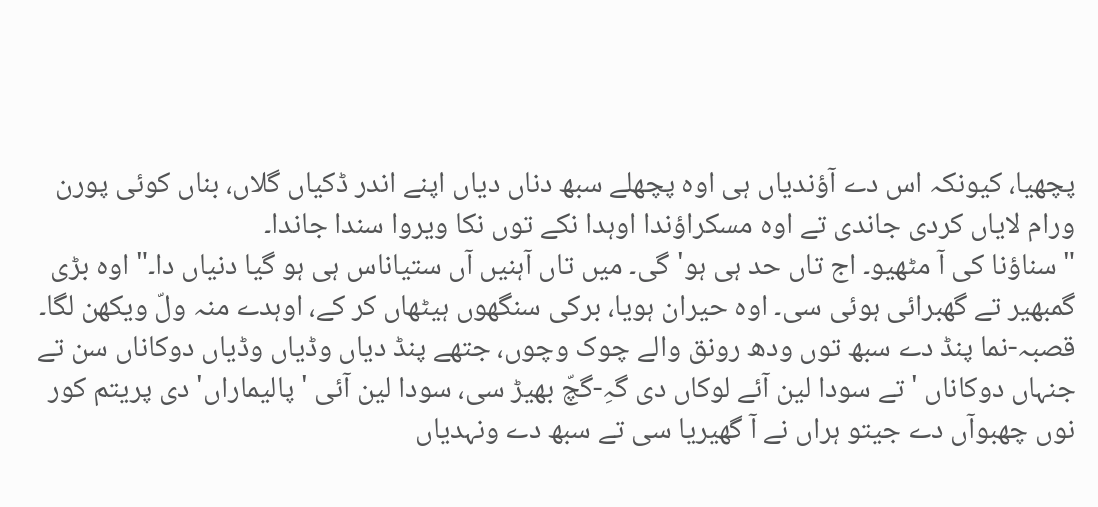پچھیا، کیونکہ اس دے آؤندیاں ہی اوہ پچھلے سبھ دناں دیاں اپنے اندر ڈکیاں گلاں، بناں کوئی پورن ورام لایاں کردی جاندی تے اوہ مسکراؤندا اوہدا نکے توں نکا ویروا سندا جاندا۔
"سناؤنا کی آ مٹھیو۔ اج تاں حد ہی ہو'گی۔ میں تاں آہنیں آں ستیاناس ہی ہو گیا دنیاں دا۔" اوہ بڑی گمبھیر تے گھبرائی ہوئی سی۔ اوہ حیران ہویا، برکی سنگھوں ہیٹھاں کر کے، اوہدے منہ ولّ ویکھن لگا۔
قصبہ-نما پنڈ دے سبھ توں ودھ رونق والے چوک وچوں، جتھے پنڈ دیاں وڈیاں وڈیاں دوکاناں سن تے جنہاں دوکاناں 'تے سودا لین آئے لوکاں دی گہِ-گچّ بھیڑ سی، سودا لین آئی 'پالیماراں' دی پریتم کور نوں چھبوآں دے جیتو ہراں نے آ گھیریا سی تے سبھ دے ونہدیاں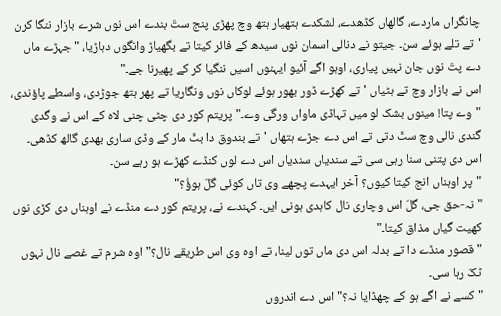چانگراں ماردے، گالھاں کڈھدے، لشکدے ہتھیار ہتھ وچ پھڑی پنج ستّ بندے اس نوں شرے بازار ننگا کرن 'تے تلے ہوئے سن۔ جیتو نے دنالی اسمان نوں سیدھ کے فائر کیتا تے بگھیاڑ وانگوں دہاڑیا، "جہڑے ماں دے پتّ نوں جان نہیں پیاری، اوہو اگے آئیو ایہنوں اسیں ننگیا کر کے پھیرنا جے۔"
اس نے بازار وچ تے ہٹیاں 'تے کھڑے ڈور بھور ہوئے لوکاں نوں ونگاریا تے پھر ہتھ جوڑدی، واسطے پاؤندی، "وے پتا! مینوں بشک لو میں تہاڈی ماواں ورگی وے۔" پریتم کور دی چٹی چنی لاہ کے اس نے وگدی گندی نالی وچ سٹّ دتی تے اس دے جڑے ہتھاں 'تے بندوق دا بٹّ مار کے وڈی ساری بھدی گالھ کڈھی۔
اس دی پتنی سنا رہی سی تے سندیاں سندیاں اس دے لوں کنڈے کھڑے ہو رہے سن۔
"پر اوہناں انج کیتا کیوں؟ آخر ایہدے پچھے وی تاں کوئی گلّ ہوؤُ؟"
"نہ-حق جی، گلّ اس وچاری نال کاہدی ہونی ایں۔ کہندے نے، پریتم کور دے منڈے نے اوہناں دی کڑی نوں کھیت گیاں مذاق کیتا۔"
"قصور منڈے دا تے بدلہ اس دی ماں توں لینا، تے اوہ وی اس طریقے نال؟" اوہ شرم تے غصے نال نہوں ٹکّ رہا سی۔
"کسے نے اگے ہو کے چھڈایا نہ؟" اس دے اندروں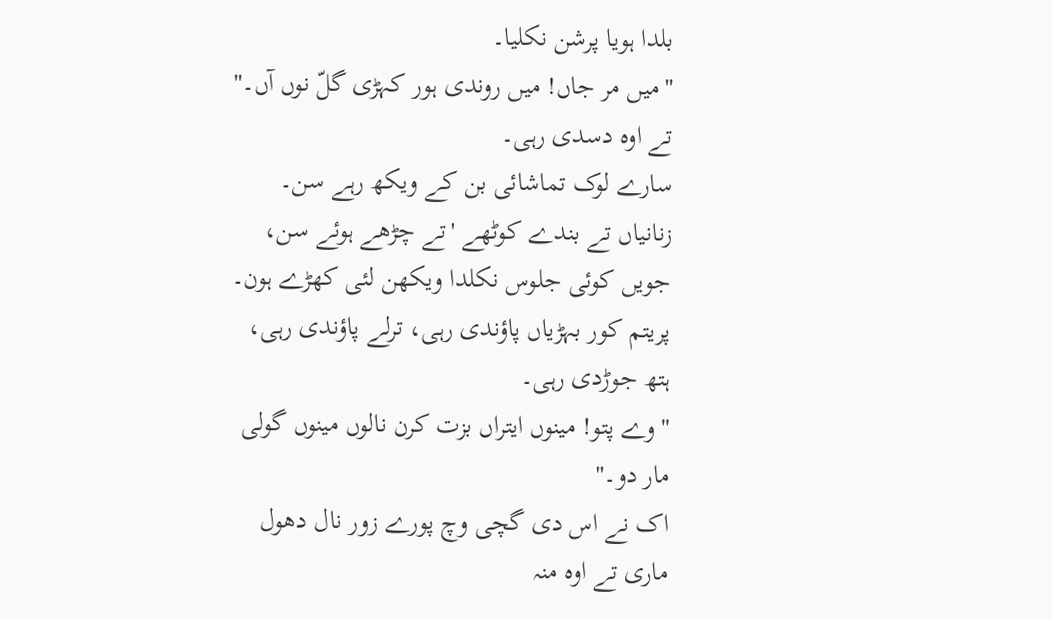بلدا ہویا پرشن نکلیا۔
"میں مر جاں! میں روندی ہور کہڑی گلّ نوں آں۔" تے اوہ دسدی رہی۔
سارے لوک تماشائی بن کے ویکھ رہے سن۔ زنانیاں تے بندے کوٹھے 'تے چڑھے ہوئے سن، جویں کوئی جلوس نکلدا ویکھن لئی کھڑے ہون۔
پریتم کور بہڑیاں پاؤندی رہی، ترلے پاؤندی رہی، ہتھ جوڑدی رہی۔
"وے پتو! مینوں ایتراں بزت کرن نالوں مینوں گولی مار دو۔"
اک نے اس دی گچی وچ پورے زور نال دھول ماری تے اوہ منہ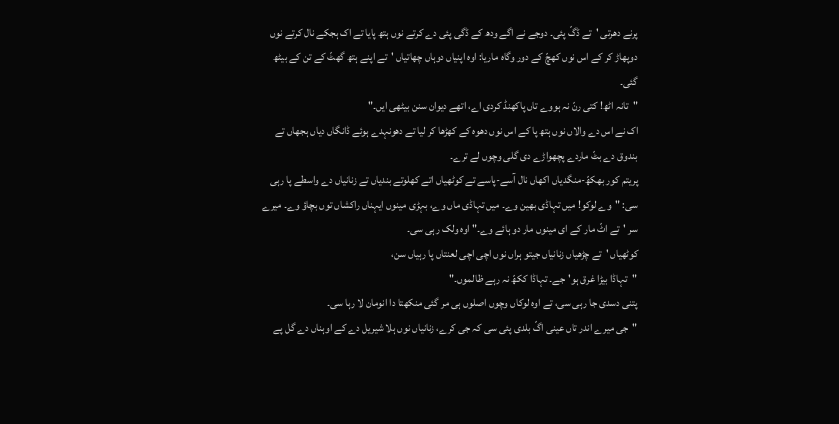پرنے دھرتی 'تے ڈگّ پئی۔ دوجے نے اگے ودھ کے ڈگی پئی دے کرتے نوں ہتھ پایا تے اک ہجکے نال کرتے نوں دوپھاڑ کر کے اس نوں کھچّ کے دور وگاہ ماریا: اوہ اپنیاں دوہاں چھاتیاں 'تے اپنے ہتھ گھٹّ کے تن کے بیٹھ گئی۔
"تانہ اٹھ! کتی رنّ نہ ہووے تاں پاکھنڈ کردی اے، اتھے دیوان سنن بیٹھی ایں۔"
اک نے اس دے والاں نوں ہتھ پا کے اس نوں دھوہ کے کھڑھا کر لیا تے دھونہدے ہوئے ڈانگاں دیاں ہجھاں تے بندوق دے بٹّ ماردے پچھواڑے دی گلی وچوں لے ترے۔
پریتم کور بھکھّ-منگدیاں اکھاں نال آسے-پاسے تے کوٹھیاں اتے کھلوتے بندیاں تے زنانیاں دے واسطے پا رہی سی: "وے لوکو! میں تہاڈی بھین وے۔ میں تہاڈی ماں وے، بہڑی مینوں ایہناں راکشاں توں بچاؤ وے۔ میرے سر 'تے اٹّ مار کے ای مینوں مار دو ہائے وے۔" اوہ ولک رہی سی۔
کوٹھیاں 'تے چڑھیاں زنانیاں جیتو ہراں نوں اچی اچی لعنتاں پا رہیاں سن،
"تہاڈا بیڑا غرق ہو'جے۔ تہاڈا ککھّ نہ رہے ظالموں۔"
پتنی دسدی جا رہی سی، تے اوہ لوکاں وچوں اصلوں ہی مر گئی منکھتا دا انومان لا رہا سی۔
"جی میرے اندر تاں عینی اگّ بلدی پئی سی کہ جی کرے، زنانیاں نوں ہلا شیریل دے کے اوہناں دے گل پے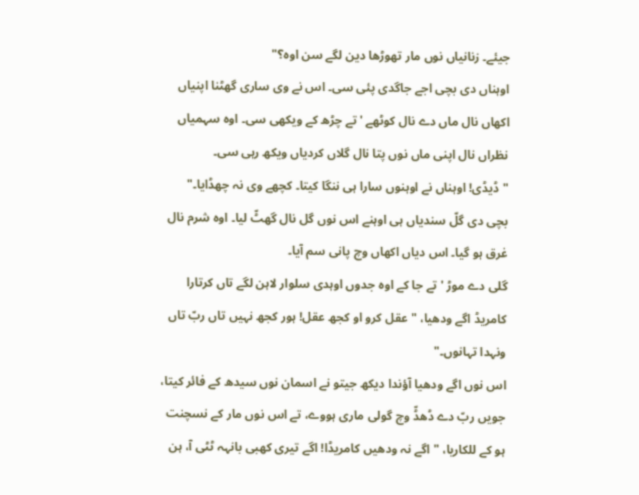جیئے۔ زنانیاں نوں مار تھوڑھا دین لگے سن اوہ؟"
اوہناں دی بچی اجے جاگدی پئی سی۔ اس نے وی ساری گھٹنا اپنیاں اکھاں نال ماں دے نال کوٹھے 'تے چڑھ کے ویکھی سی۔ اوہ سہمیاں نظراں نال اپنی ماں نوں پتا نال گلاں کردیاں ویکھ رہی سی۔
"ڈیڈی! اوہناں نے اوہنوں سارا ہی ننگا کیتا۔ کچھے وی نہ چھڈایا۔"
بچی دی گلّ سندیاں ہی اوہنے اس نوں گل نال گھٹّ لیا۔ اوہ شرم نال غرق ہو گیا۔ اس دیاں اکھاں وچ پانی سم آیا۔
گلی دے موڑ 'تے جا کے اوہ جدوں اوہدی سلوار لاہن لگے تاں کرتارا کامریڈ اگے ودھیا، "عقل کرو او کجھ عقل! ہور کجھ نہیں تاں ربّ تاں ونہدا تہانوں۔"
اس نوں اگے ودھیا آؤندا دیکھ جیتو نے اسمان نوں سیدھ کے فائر کیتا، جویں ربّ دے ڈھڈّ وچ گولی ماری ہووے، تے اس نوں مار کے نسچنت ہو کے للکاریا، "اگے نہ ودھیں کامریڈا! اگے تیری کھبی بانہہ ٹٹی آ، ہن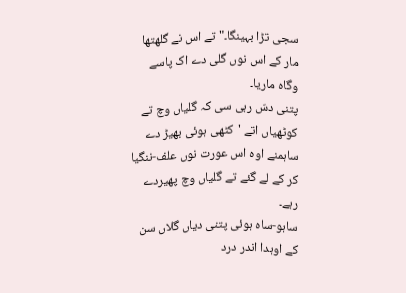سجی تڑا بہینگا۔" تے اس نے گلھتھا مار کے اس نوں گلی دے اک پاسے وگاہ ماریا۔
پتنی دسّ رہی سی کہ گلیاں وچ تے کوٹھیاں اتے 'کٹھی ہوئی بھیڑ دے ساہمنے اوہ اس عورت نوں علف-ننگیا کر کے لے گئے تے گلیاں وچ پھیردے رہے۔
ساہو-ساہ ہوئی پتنی دیاں گلاں سن کے اوہدا اندر درد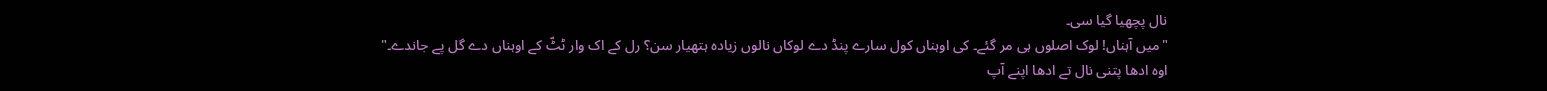نال پچھیا گیا سی۔
"میں آہناں! لوک اصلوں ہی مر گئے۔ کی اوہناں کول سارے پنڈ دے لوکاں نالوں زیادہ ہتھیار سن؟ رل کے اک وار ٹٹّ کے اوہناں دے گل پے جاندے۔" اوہ ادھا پتنی نال تے ادھا اپنے آپ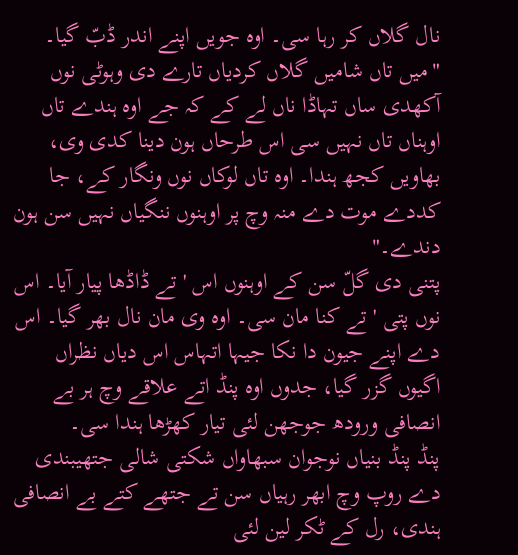نال گلاں کر رہا سی۔ اوہ جویں اپنے اندر ڈبّ گیا۔
"میں تاں شامیں گلاں کردیاں تارے دی وہوٹی نوں آکھدی ساں تہاڈا ناں لے کے کہ جے اوہ ہندے تاں اوہناں تاں نہیں سی اس طرحاں ہون دینا کدی وی، بھاویں کجھ ہندا۔ اوہ تاں لوکاں نوں ونگار کے، جا کددے موت دے منہ وچ پر اوہنوں ننگیاں نہیں سن ہون دندے۔"
پتنی دی گلّ سن کے اوہنوں اس 'تے ڈاڈھا پیار آیا۔ اس نوں پتی 'تے کنا مان سی۔ اوہ وی مان نال بھر گیا۔ اس دے اپنے جیون دا نکا جیہا اتہاس اس دیاں نظراں اگیوں گزر گیا، جدوں اوہ پنڈ اتے علاقے وچ ہر بے انصافی ورودھ جوجھن لئی تیار کھڑھا ہندا سی۔
پنڈ پنڈ بنیاں نوجوان سبھاواں شکتی شالی جتھیبندی دے روپ وچ ابھر رہیاں سن تے جتھے کتے بے انصافی ہندی، رل کے ٹکر لین لئی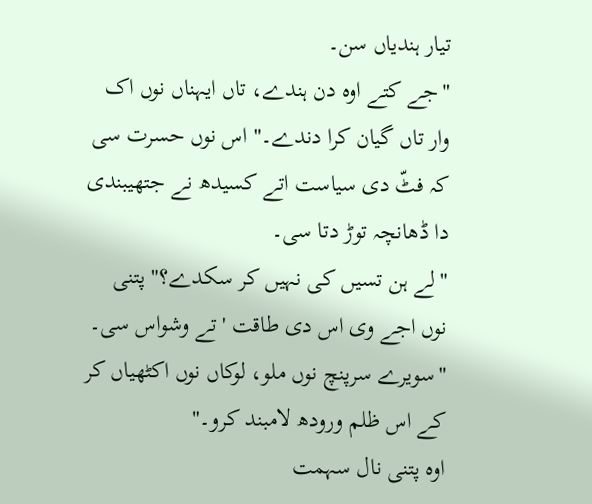تیار ہندیاں سن۔
"جے کتے اوہ دن ہندے، تاں ایہناں نوں اک وار تاں گیان کرا دندے۔" اس نوں حسرت سی کہ فٹّ دی سیاست اتے کسیدھ نے جتھیبندی دا ڈھانچہ توڑ دتا سی۔
"لے ہن تسیں کی نہیں کر سکدے؟" پتنی نوں اجے وی اس دی طاقت 'تے وشواس سی۔
"سویرے سرپنچ نوں ملو، لوکاں نوں اکٹھیاں کر کے اس ظلم ورودھ لامبند کرو۔"
اوہ پتنی نال سہمت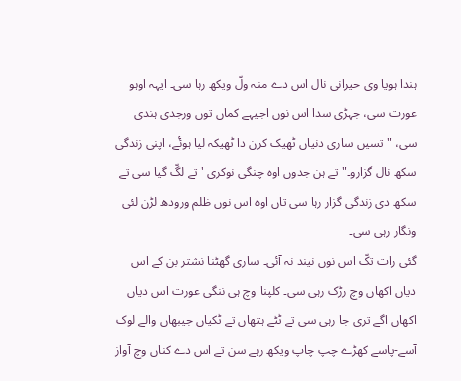ہندا ہویا وی حیرانی نال اس دے منہ ولّ ویکھ رہا سی۔ ایہہ اوہو عورت سی، جہڑی سدا اس نوں اجیہے کماں توں ورجدی ہندی سی، "تسیں ساری دنیاں ٹھیک کرن دا ٹھیکہ لیا ہوئٔے، اپنی زندگی سکھ نال گزارو۔" تے ہن جدوں اوہ چنگی نوکری 'تے لگّ گیا سی تے سکھ دی زندگی گزار رہا سی تاں اوہ اس نوں ظلم ورودھ لڑن لئی ونگار رہی سی۔
گئی رات تکّ اس نوں نیند نہ آئی۔ ساری گھٹنا نشتر بن کے اس دیاں اکھاں وچ رڑک رہی سی۔ کلپنا وچ ہی ننگی عورت اس دیاں اکھاں اگے تری جا رہی سی تے ٹٹے ہتھاں تے ٹکیاں جیبھاں والے لوک آسے-پاسے کھڑے چپ چاپ ویکھ رہے سن تے اس دے کناں وچ آواز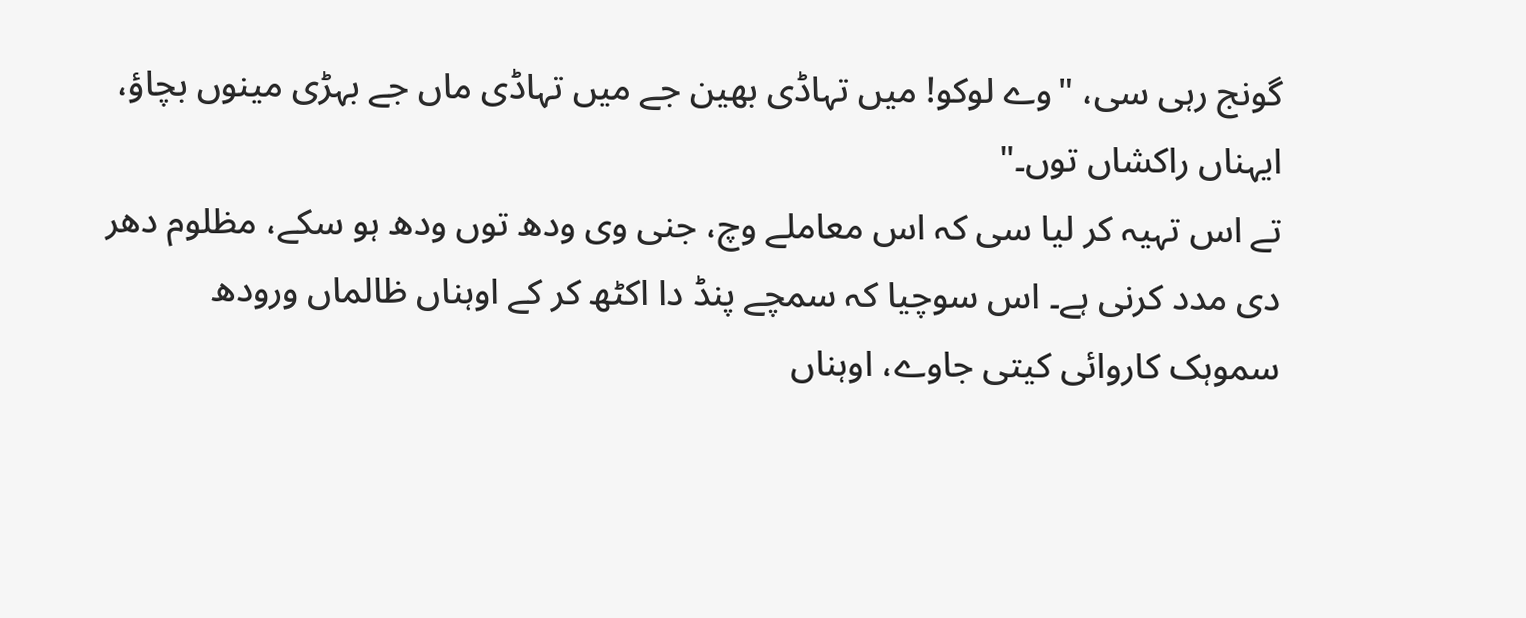گونج رہی سی، "وے لوکو! میں تہاڈی بھین جے میں تہاڈی ماں جے بہڑی مینوں بچاؤ، ایہناں راکشاں توں۔"
تے اس تہیہ کر لیا سی کہ اس معاملے وچ، جنی وی ودھ توں ودھ ہو سکے، مظلوم دھر دی مدد کرنی ہے۔ اس سوچیا کہ سمچے پنڈ دا اکٹھ کر کے اوہناں ظالماں ورودھ سموہک کاروائی کیتی جاوے، اوہناں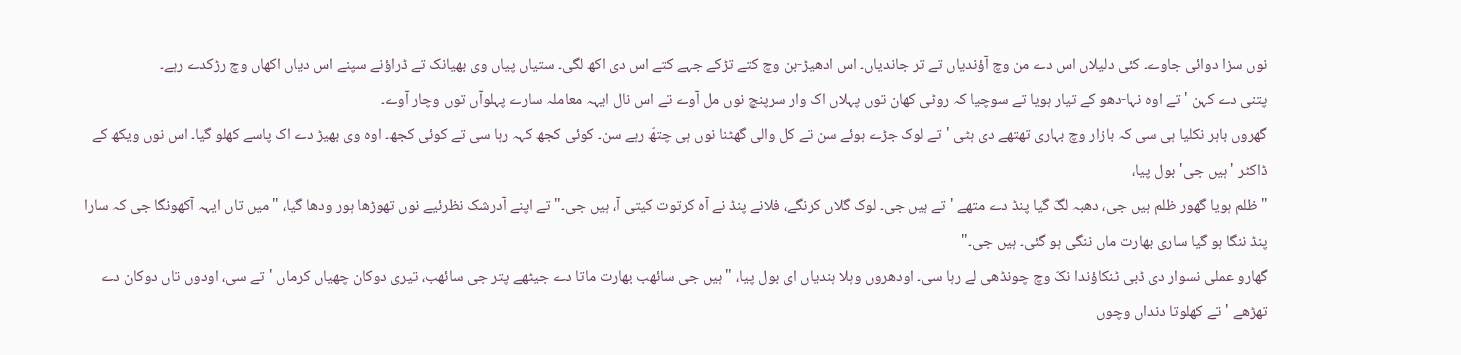نوں سزا دوائی جاوے۔ کئی دلیلاں اس دے من وچ آؤندیاں تے تر جاندیاں۔ اس ادھیڑ-بن وچ کتے تڑکے جہے کتے اس دی اکھ لگی۔ ستیاں پیاں وی بھیانک تے ڈراؤنے سپنے اس دیاں اکھاں وچ رڑکدے رہے۔
پتنی دے کہن 'تے اوہ نہا-دھو کے تیار ہویا تے سوچیا کہ روٹی کھان توں پہلاں اک وار سرپنچ نوں مل آوے تے اس نال ایہہ معاملہ سارے پہلوآں توں وچار آوے۔
گھروں باہر نکلیا ہی سی کہ بازار وچ بہاری تھتھے دی ہٹی 'تے لوک جڑے ہوئے سن تے کل والی گھٹنا نوں ہی چتھّ رہے سن۔ کوئی کجھ کہہ رہا سی تے کوئی کجھ۔ اوہ وی بھیڑ دے اک پاسے کھلو گیا۔ اس نوں ویکھ کے ڈاکٹر 'ہیں جی' بول پیا،
"ظلم ہویا گھور ظلم ہیں جی، دھبہ لگّ گیا پنڈ دے متھے 'تے ہیں جی۔ لوک گلاں کرنگے، فلانے پنڈ نے آہ کرتوت کیتی آ، ہیں جی۔" تے اپنے آدرشک نظرئیے نوں تھوڑھا ہور ودھا گیا، "میں تاں ایہہ آکھونگا جی کہ سارا پنڈ ننگا ہو گیا ساری بھارت ماں ننگی ہو گئی۔ ہیں جی۔"
گھارو عملی نسوار دی ڈبی ٹنکاؤندا نکّ وچ چونڈھی لے رہا سی۔ اودھروں وہلا ہندیاں ای بول پیا، "ہیں جی سائھب بھارت ماتا دے جیٹھے پتر جی سائھب، تیری دوکان چھیاں کرماں 'تے سی، اودوں تاں دوکان دے تھڑھے 'تے کھلوتا دنداں وچوں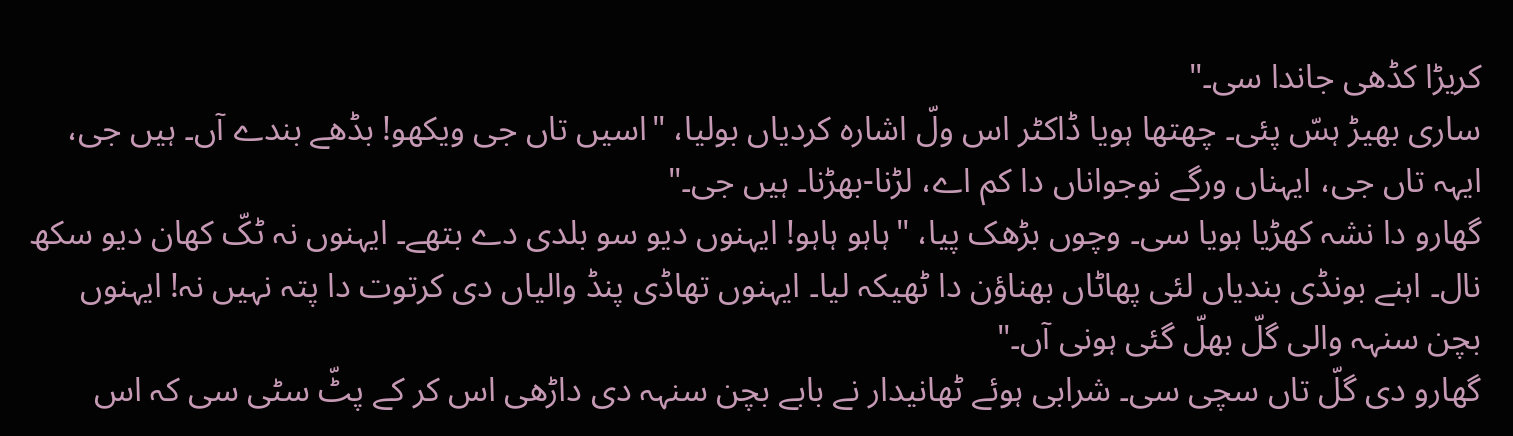کریڑا کڈھی جاندا سی۔"
ساری بھیڑ ہسّ پئی۔ چھتھا ہویا ڈاکٹر اس ولّ اشارہ کردیاں بولیا، "اسیں تاں جی ویکھو! بڈھے بندے آں۔ ہیں جی، ایہہ تاں جی، ایہناں ورگے نوجواناں دا کم اے، لڑنا-بھڑنا۔ ہیں جی۔"
گھارو دا نشہ کھڑیا ہویا سی۔ وچوں بڑھک پیا، "ہاہو ہاہو! ایہنوں دیو سو بلدی دے بتھے۔ ایہنوں نہ ٹکّ کھان دیو سکھ نال۔ اہنے بونڈی بندیاں لئی پھاٹاں بھناؤن دا ٹھیکہ لیا۔ ایہنوں تھاڈی پنڈ والیاں دی کرتوت دا پتہ نہیں نہ! ایہنوں بچن سنہہ والی گلّ بھلّ گئی ہونی آں۔"
گھارو دی گلّ تاں سچی سی۔ شرابی ہوئے ٹھانیدار نے بابے بچن سنہہ دی داڑھی اس کر کے پٹّ سٹی سی کہ اس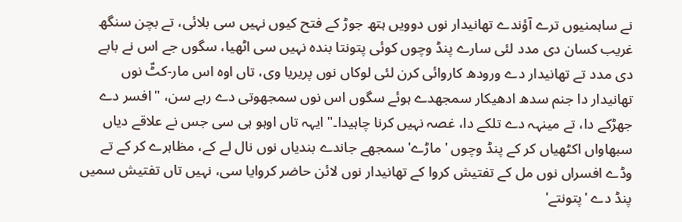نے ساہمنیوں ترے آؤندے تھانیدار نوں دوویں ہتھ جوڑ کے فتح کیوں نہیں سی بلائی، تے بچن سنگھ غریب کسان دی مدد لئی سارے پنڈ وچوں کوئی پتونتا بندہ نہیں سی اٹھیا، سگوں جے اس نے بابے دی مدد تے تھانیدار دے ورودھ کاروائی کرن لئی لوکاں نوں پریریا وی، تاں اوہ اس مار-کٹّ نوں تھانیدار دا جنم سدھ ادھیکار سمجھدے ہوئے سگوں اس نوں سمجھوتی دے رہے سن، "افسر دے جھڑکے دا، تے مینہہ دے تلکے دا، غصہ نہیں کرنا چاہیدا۔" ایہہ تاں اوہو ہی سی جس نے علاقے دیاں سبھاواں اکٹھیاں کر کے پنڈ وچوں 'ماڑے' سمجھے جاندے بندیاں نوں نال لے کے، مظاہرے کر کے تے وڈے افسراں نوں مل کے تفتیش کروا کے تھانیدار نوں لائن حاضر کروایا سی، نہیں تاں تفتیش سمیں پنڈ دے 'پتونتے'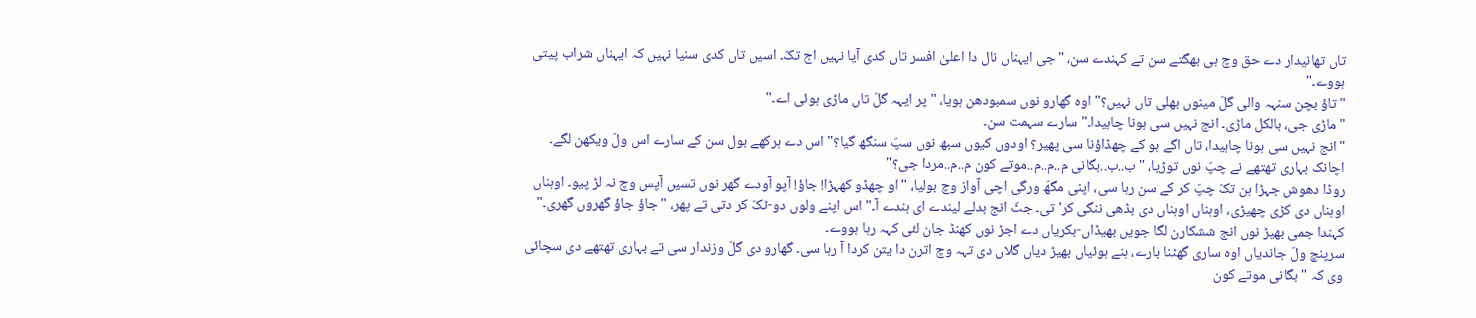تاں تھانیدار دے حق وچ ہی بھگتے سن تے کہندے سن، "جی ایہناں نال دا اعلیٰ افسر تاں کدی آیا نہیں اج تکّ۔ اسیں تاں کدی سنیا نہیں کہ ایہناں شراب پیتی ہووے۔"
"تاؤ بچن سنہہ والی گلّ مینوں بھلی تاں نہیں؟" اوہ گھارو نوں سمبودھن ہویا، "پر ایہہ گلّ تاں ماڑی ہوئی اے۔"
"ماڑی جی، بالکل ماڑی۔ انج نہیں سی ہونا چاہیدا۔" سارے سہمت سن۔
"انج نہیں سی ہونا چاہیدا، تاں اگے ہو کے چھڈاؤنا سی پھیر؟ اودوں کیوں سبھ نوں سپّ سنگھ گیا؟" اس دے ہرکھے بول سن کے سارے اس ولّ ویکھن لگے۔
اچانک بہاری تھتھے نے چپّ نوں توڑیا، "ب..ب..بگانی م..م..م..موتے کون م..م..مردا جی؟"
روڈا دھوش جہڑا ہن تکّ چپّ کر کے سن رہا سی، اپنی مگھّ ورگی اچی آواز وچ بولیا، "او چھڈو کھہڑا! جاؤ! آپو آودے گھر نوں تسیں آپس وچ نہ لڑ پیو۔ اوہناں اوہناں دی کڑی چھیڑی، اوہناں اوہناں دی بڈھی ننگی کر'تی۔ جٹّ انج بدلے لیندے ای ہندے آ۔" اس اپنے ولوں دو-ٹکّ کر دتی تے پھر، "جاؤ جاؤ گھروں گھری۔" کہندا جمی بھیڑ نوں انج ششکارن لگا جویں بھیڈاں-بکریاں دے اجڑ نوں کھنڈ جان لئی کہہ رہا ہووے۔
سرپنچ ولّ جاندیاں اوہ ساری گھٹنا بارے، ہنے ہوئیاں بھیڑ دیاں گلاں دی تہہ وچ اترن دا یتن کردا آ رہا سی۔ گھارو دی گلّ وزندار سی تے بہاری تھتھے دی سچائی وی کہ "بگانی موتے کون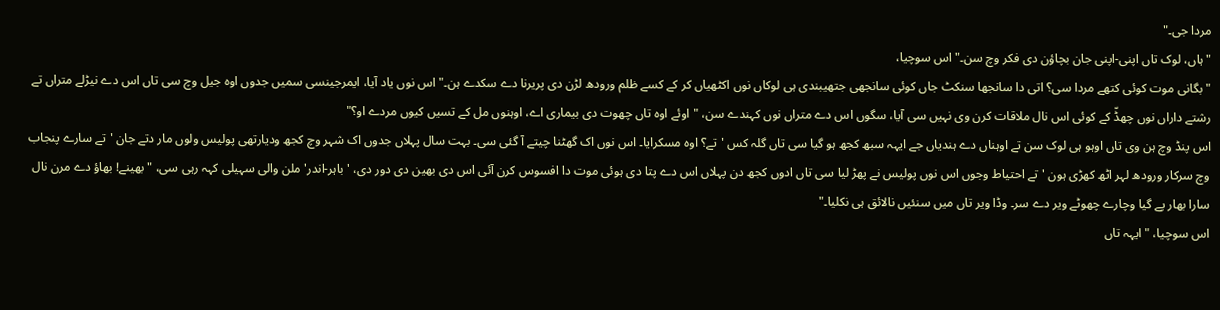مردا جی۔"
"ہاں، لوک تاں اپنی-اپنی جان بچاؤن دی فکر وچ سن۔" اس سوچیا،
"بگانی موت کوئی کتھے مردا سی؟ اتی دا سانجھا سنکٹ جاں کوئی سانجھی جتھیبندی ہی لوکاں نوں اکٹھیاں کر کے کسے ظلم ورودھ لڑن دی پریرنا دے سکدے ہن۔" اس نوں یاد آیا، ایمرجینسی سمیں جدوں اوہ جیل وچ سی تاں اس دے نیڑلے متراں تے رشتے داراں نوں چھڈّ کے کوئی اس نال ملاقات کرن وی نہیں سی آیا، سگوں اس دے متراں نوں کہندے سن، "اوئے اوہ تاں چھوت دی بیماری اے، اوہنوں مل کے تسیں کیوں مردے او؟"
اس پنڈ وچ ہن وی تاں اوہو ہی لوک سن تے اوہناں دے ہندیاں جے ایہہ سبھ کجھ ہو گیا سی تاں گلہ کس 'تے؟ اوہ مسکرایا۔ اس نوں اک گھٹنا چیتے آ گئی سی۔ بہت سال پہلاں جدوں اک شہر وچ کجھ ودیارتھی پولیس ولوں مار دتے جان 'تے سارے پنجاب وچ سرکار ورودھ لہر اٹھ کھڑی ہون 'تے احتیاط وجوں اس نوں پولیس نے پھڑ لیا سی تاں ادوں کجھ دن پہلاں اس دے پتا دی ہوئی موت دا افسوس کرن آئی اس دی بھین دی دور دی، 'باہر-اندر' ملن والی سہیلی کہہ رہی سی، "بھینے! بھاؤ دے مرن نال سارا بھار پے گیا وچارے چھوٹے ویر دے سر۔ وڈا ویر تاں میں سنئیں نالائق ہی نکلیا۔"
اس سوچیا، "ایہہ تاں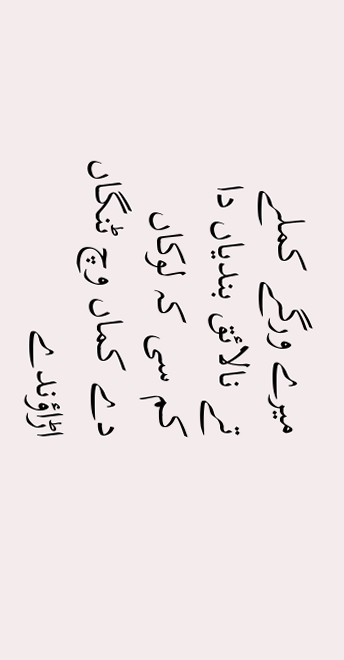میرے ورگے کملے تے نالائق بندیاں دا کم سی کہ لوکاں دے کماں وچ ٹنگاں اڑاؤندے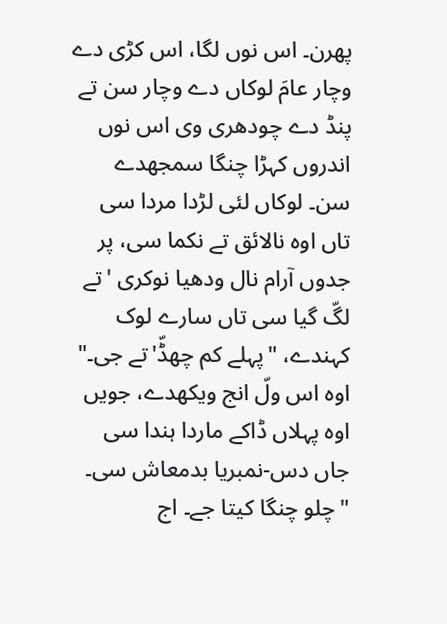پھرن۔ اس نوں لگا، اس کڑی دے وچار عامَ لوکاں دے وچار سن تے پنڈ دے چودھری وی اس نوں اندروں کہڑا چنگا سمجھدے سن۔ لوکاں لئی لڑدا مردا سی تاں اوہ نالائق تے نکما سی، پر جدوں آرام نال ودھیا نوکری 'تے لگّ گیا سی تاں سارے لوک کہندے، "پہلے کم چھڈّ'تے جی۔" اوہ اس ولّ انج ویکھدے، جویں اوہ پہلاں ڈاکے ماردا ہندا سی جاں دس-نمبریا بدمعاش سی۔
"چلو چنگا کیتا جے۔ اج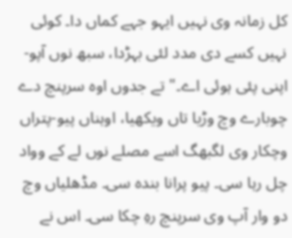کل زمانہ وی نہیں ایہو جہے کماں دا۔ کوئی نہیں کسے دی مدد لئی بہڑدا، سبھ نوں آپو-اپنی پئی ہوئی اے۔" تے جدوں اوہ سرپنچ دے چوبارے وچ وڑیا تاں ویکھیا، اوہناں پیو-پتراں وچکار وی لگبھگ اسے مصلے نوں لے کے وواد چل رہا سی۔ پیو پرانا بندہ سی۔ مڈھلیاں وچ دو وار آپ وی سرپنچ رہِ چکا سی۔ اس نے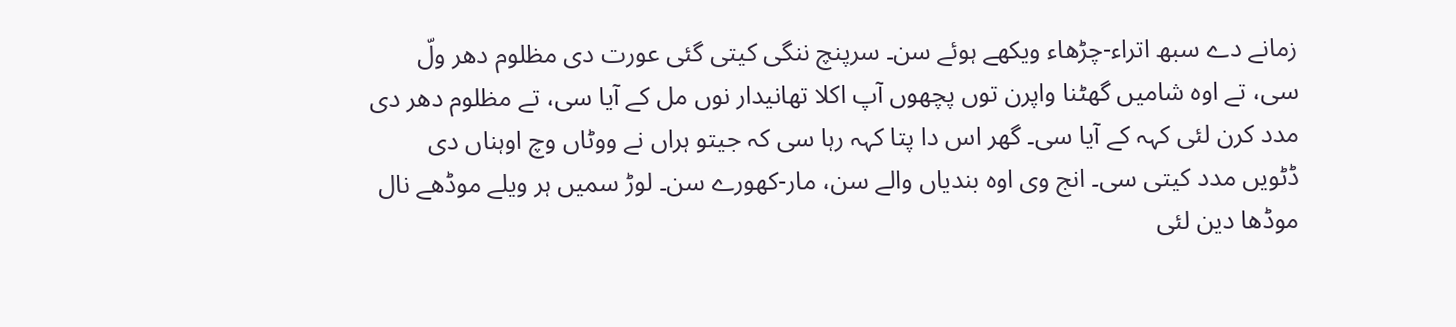زمانے دے سبھ اتراء-چڑھاء ویکھے ہوئے سن۔ سرپنچ ننگی کیتی گئی عورت دی مظلوم دھر ولّ سی، تے اوہ شامیں گھٹنا واپرن توں پچھوں آپ اکلا تھانیدار نوں مل کے آیا سی، تے مظلوم دھر دی مدد کرن لئی کہہ کے آیا سی۔ گھر اس دا پتا کہہ رہا سی کہ جیتو ہراں نے ووٹاں وچ اوہناں دی ڈٹویں مدد کیتی سی۔ انج وی اوہ بندیاں والے سن، مار-کھورے سن۔ لوڑ سمیں ہر ویلے موڈھے نال موڈھا دین لئی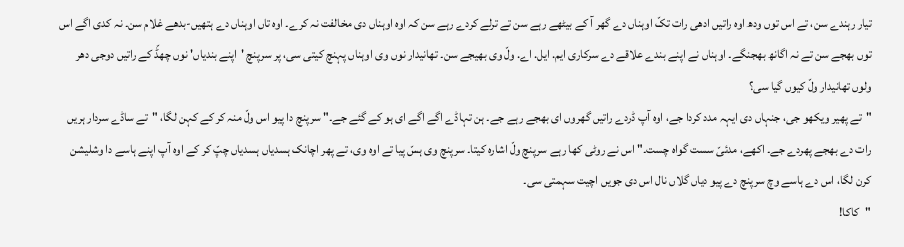تیار رہندے سن، تے اس توں ودھ اوہ راتیں ادھی رات تکّ اوہناں دے گھر آ کے بیٹھے رہے سن تے ترلے کردے رہے سن کہ اوہ اوہناں دی مخالفت نہ کرے۔ اوہ تاں اوہناں دے ہتھیں-بدھے غلام سن۔ نہ کدی اگے اس توں بھجے سن تے نہ اگانھ بھجنگے۔ اوہناں نے اپنے بندے علاقے دے سرکاری ایم. ایل. اے. ولّ وی بھیجے سن۔ تھانیدار نوں وی اوہناں پہنچ کیتی سی، پر سرپنچ 'اپنے بندیاں' نوں چھڈّ کے راتیں دوجی دھر ولوں تھانیدار ولّ کیوں گیا سی؟
"تے پھیر ویکھو جی، جنہاں دی ایہہ مدد کردا جے، اوہ آپ ڈردے راتیں گھروں ای بھجے رہے جے۔ ہن تہاڈے اگے اگے ای ہو کے گئے جے۔" سرپنچ دا پیو اس ولّ منہ کر کے کہن لگا، "تے ساڈے سردار ہریں رات دے بھجے پھردے جے۔ اکھے، مدئیّ سست گواہ چست۔" اس نے روٹی کھا رہے سرپنچ ولّ اشارہ کیتا۔ سرپنچ وی ہسّ پیا تے اوہ وی، تے پھر اچانک ہسدیاں ہسدیاں چپّ کر کے اوہ آپ اپنے ہاسے دا وشلیشن کرن لگا، اس دے ہاسے وچ سرپنچ دے پیو دیاں گلاں نال اس دی جویں اچیت سہمتی سی۔
"کاکا!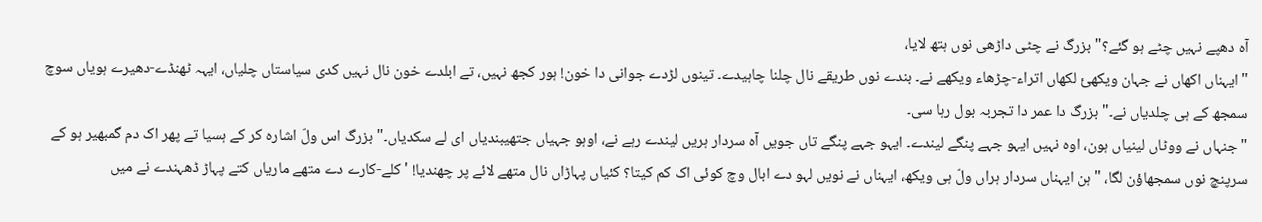آہ دھپے نہیں چٹے ہو گئے؟" بزرگ نے چٹی داڑھی نوں ہتھ لایا،
"ایہناں اکھاں نے جہان ویکھئ لکھاں اتراء-چڑھاء ویکھے نے۔ بندے نوں طریقے نال چلنا چاہیدے۔ تینوں لڑدے جوانی دا خون! ہور کجھ نہیں، تے ابلدے خون نال نہیں کدی سیاستاں چلیاں، ایہہ ٹھنڈے-دھیرے ہویاں سوچ سمجھ کے ہی چلدیاں نے۔" بزرگ دا عمر دا تجربہ بول رہا سی۔
"جنہاں نے ووٹاں لینیاں ہون، اوہ نہیں ایہو جہے پنگے لیندے۔ ایہو جہے پنگے تاں جویں آہ سردار ہریں لیندے رہے نے، اوہو جہیاں جتھیبندیاں ای لے سکدیاں۔" بزرگ اس ولّ اشارہ کر کے ہسیا تے پھر اک دم گمبھیر ہو کے سرپنچ نوں سمجھاؤن لگا، "ہن ایہناں سردار ہراں ولّ ہی ویکھ، ایہناں نے نویں لہو دے ابال وچ کوئی اک کم کیتا؟ کئیاں پہاڑاں نال متھے لائے پر چھندیا! 'کلے-کارے دے متھے ماریاں کتے پہاڑ ڈھہندے نے میں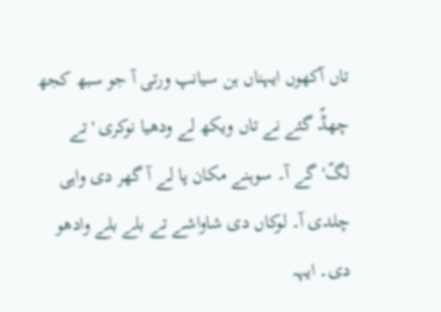تاں آکھوں ایہناں ہن سیانپ ورتی آ جو سبھ کجھ چھڈّ گئے نے تاں ویکھ لے ودھیا نوکری 'تے لگّ'گے آ۔ سوہنے مکان پا لے آ گھر دی واہی چلدی آ۔ لوکاں دی شاواشے تے بلے بلے وادھو دی۔ ایہہ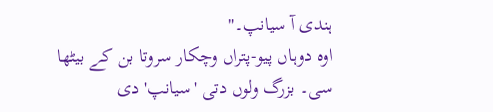ہندی آ سیانپ۔"
اوہ دوہاں پیو-پتراں وچکار سروتا بن کے بیٹھا سی۔ بزرگ ولوں دتی 'سیانپ' دی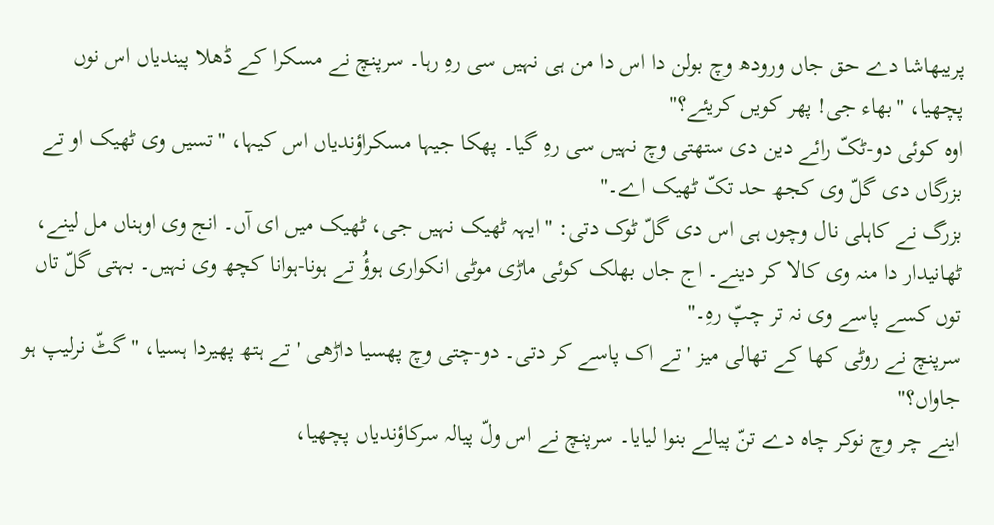پریبھاشا دے حق جاں ورودھ وچ بولن دا اس دا من ہی نہیں سی رہِ رہا۔ سرپنچ نے مسکرا کے ڈھلا پیندیاں اس نوں پچھیا، "بھاء جی! پھر کویں کریئے؟"
اوہ کوئی دو-ٹکّ رائے دین دی ستھتی وچ نہیں سی رہِ گیا۔ پھکا جیہا مسکراؤندیاں اس کیہا، "تسیں وی ٹھیک او تے بزرگاں دی گلّ وی کجھ حد تکّ ٹھیک اے۔"
بزرگ نے کاہلی نال وچوں ہی اس دی گلّ ٹوک دتی: "ایہہ ٹھیک نہیں جی، ٹھیک میں ای آں۔ انج وی اوہناں مل لینے، ٹھانیدار دا منہ وی کالا کر دینے۔ اج جاں بھلک کوئی ماڑی موٹی انکواری ہوؤُ تے ہونا-ہوانا کچھ وی نہیں۔ بہتی گلّ تاں توں کسے پاسے وی نہ تر چپّ رہِ۔"
سرپنچ نے روٹی کھا کے تھالی میز 'تے اک پاسے کر دتی۔ دو-چتی وچ پھسیا داڑھی 'تے ہتھ پھیردا ہسیا، "گٹّ نرلیپ ہو جاواں؟"
اینے چر وچ نوکر چاہ دے تنّ پیالے بنوا لیایا۔ سرپنچ نے اس ولّ پیالہ سرکاؤندیاں پچھیا،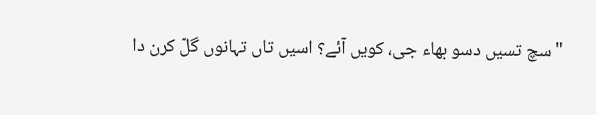"سچ تسیں دسو بھاء جی، کویں آئے؟ اسیں تاں تہانوں گلّ کرن دا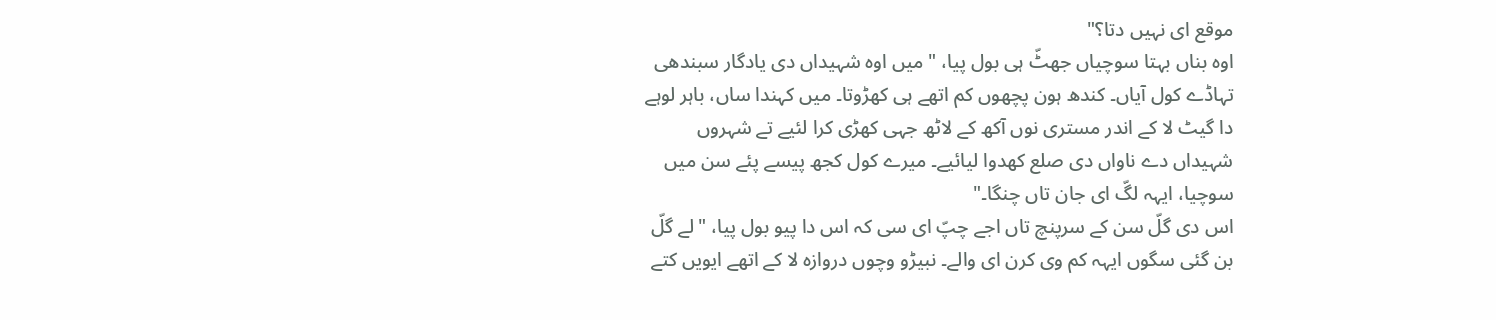موقع ای نہیں دتا؟"
اوہ بناں بہتا سوچیاں جھٹّ ہی بول پیا، "میں اوہ شہیداں دی یادگار سبندھی تہاڈے کول آیاں۔ کندھ ہون پچھوں کم اتھے ہی کھڑوتا۔ میں کہندا ساں، باہر لوہے دا گیٹ لا کے اندر مستری نوں آکھ کے لاٹھ جہی کھڑی کرا لئیے تے شہروں شہیداں دے ناواں دی صلع کھدوا لیائیے۔ میرے کول کجھ پیسے پئے سن میں سوچیا، ایہہ لگّ ای جان تاں چنگا۔"
اس دی گلّ سن کے سرپنچ تاں اجے چپّ ای سی کہ اس دا پیو بول پیا، "لے گلّ بن گئی سگوں ایہہ کم وی کرن ای والے۔ نبیڑو وچوں دروازہ لا کے اتھے ایویں کتے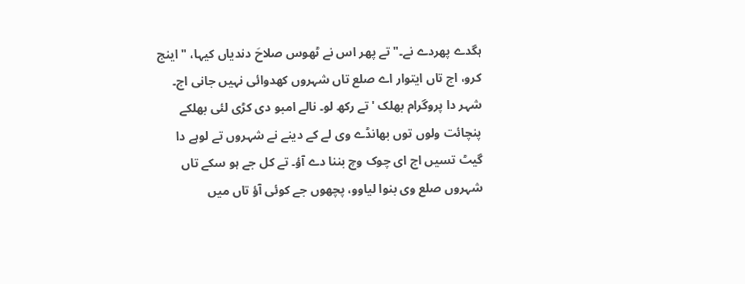ہگدے پھردے نے۔" تے پھر اس نے ٹھوس صلاحَ دندیاں کیہا، "اینج کرو، اج تاں ایتوار اے صلع تاں شہروں کھدوائی نہیں جانی اج۔ شہر دا پروگرام بھلک 'تے رکھ لو۔ نالے امبو دی کڑی لئی بھلکے پنچائت ولوں توں بھانڈے وی لے کے دینے نے شہروں تے لوہے دا گیٹ تسیں اج ای چوک وچ بننا دے آؤ۔ تے کل جے ہو سکے تاں شہروں صلع وی بنوا لیاوو، پچھوں جے کوئی آؤ تاں میں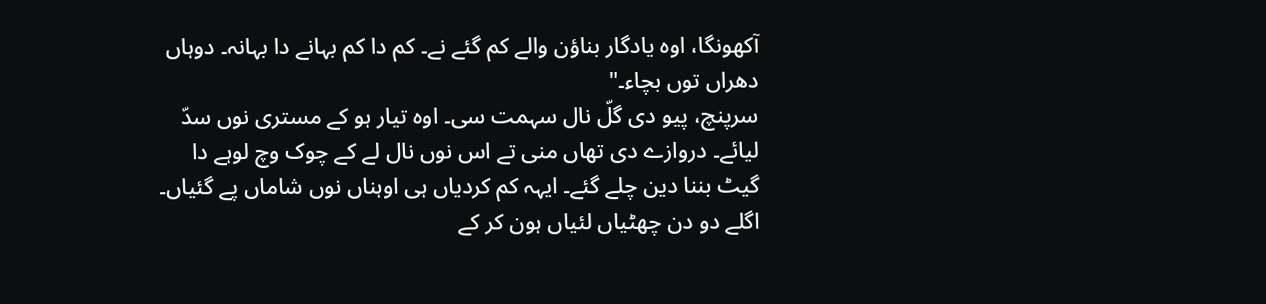آکھونگا، اوہ یادگار بناؤن والے کم گئے نے۔ کم دا کم بہانے دا بہانہ۔ دوہاں دھراں توں بچاء۔"
سرپنچ، پیو دی گلّ نال سہمت سی۔ اوہ تیار ہو کے مستری نوں سدّ لیائے۔ دروازے دی تھاں منی تے اس نوں نال لے کے چوک وچ لوہے دا گیٹ بننا دین چلے گئے۔ ایہہ کم کردیاں ہی اوہناں نوں شاماں پے گئیاں۔ اگلے دو دن چھٹیاں لئیاں ہون کر کے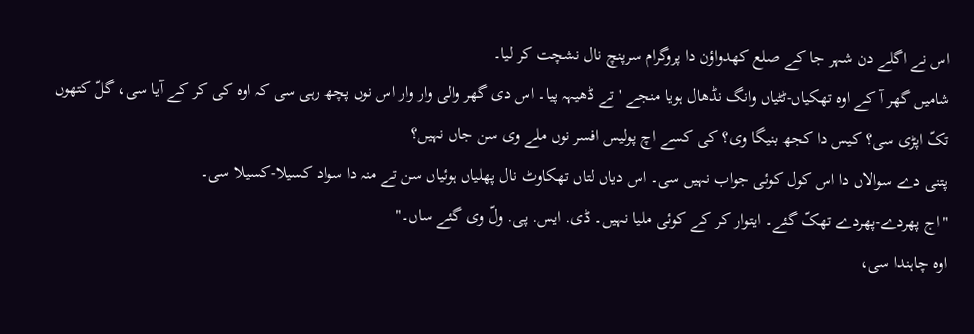اس نے اگلے دن شہر جا کے صلع کھدواؤن دا پروگرام سرپنچ نال نشچت کر لیا۔
شامیں گھر آ کے اوہ تھکیاں-ٹٹیاں وانگ نڈھال ہویا منجے 'تے ڈھیہہ پیا۔ اس دی گھر والی وار وار اس نوں پچھ رہی سی کہ اوہ کی کر کے آیا سی، گلّ کتھوں تکّ اپڑی سی؟ کیس دا کجھ بنیگا وی؟ کی کسے اچ پولیس افسر نوں ملے وی سن جاں نہیں؟
پتنی دے سوالاں دا اس کول کوئی جواب نہیں سی۔ اس دیاں لتاں تھکاوٹ نال پھلیاں ہوئیاں سن تے منہ دا سواد کسیلا-کسیلا سی۔
"اج پھردے-پھردے تھکّ گئے۔ ایتوار کر کے کوئی ملیا نہیں۔ ڈی. ایس. پی. ولّ وی گئے ساں۔"
اوہ چاہندا سی،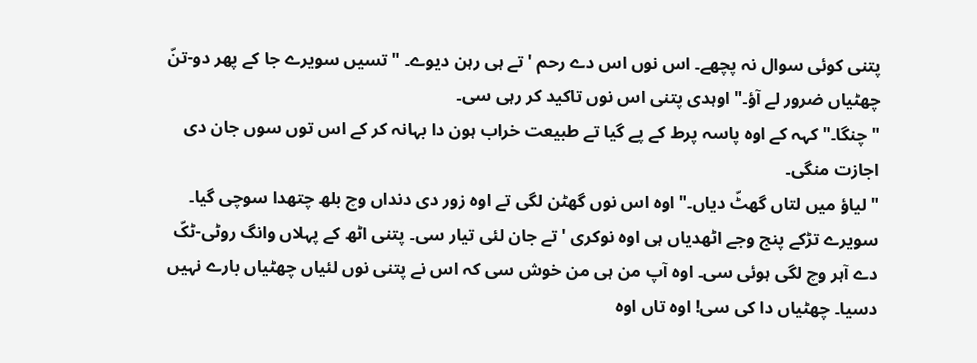پتنی کوئی سوال نہ پچھے۔ اس نوں اس دے رحم 'تے ہی رہن دیوے۔ "تسیں سویرے جا کے پھر دو-تنّ چھٹیاں ضرور لے آؤ۔" اوہدی پتنی اس نوں تاکید کر رہی سی۔
"چنگا۔" کہہ کے اوہ پاسہ پرط کے پے گیا تے طبیعت خراب ہون دا بہانہ کر کے اس توں سوں جان دی اجازت منگی۔
"لیاؤ میں لتاں گھٹّ دیاں۔" اوہ اس نوں گھٹن لگی تے اوہ زور دی دنداں وچ بلھ چتھدا سوچی گیا۔
سویرے تڑکے پنج وجے اٹھدیاں ہی اوہ نوکری 'تے جان لئی تیار سی۔ پتنی اٹھ کے پہلاں وانگ روٹی-ٹکّ دے آہر وچ لگی ہوئی سی۔ اوہ آپ من ہی من خوش سی کہ اس نے پتنی نوں لئیاں چھٹیاں بارے نہیں دسیا۔ چھٹیاں دا کی سی! اوہ تاں اوہ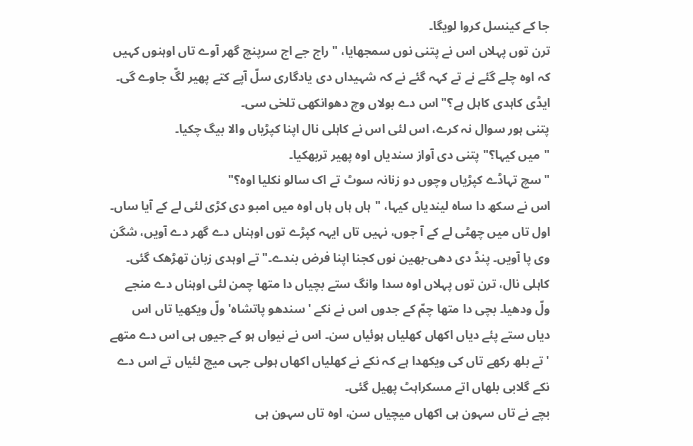جا کے کینسل کروا لویگا۔
ترن توں پہلاں اس نے پتنی نوں سمجھایا، "راج جے اج سرپنچ گھر آوے تاں اوہنوں کہیں کہ اوہ چلے گئے نے تے کہہ گئے نے کہ شہیداں دی یادگاری سلّ آپے کتے پھیر لگّ جاوے گی۔ ایڈی کاہدی کاہل ہے؟" اس دے بولاں وچ دھوانکھی تلخی سی۔
پتنی ہور سوال نہ کرے، اس لئی اس نے کاہلی نال اپنا کپڑیاں والا بیگ چکیا۔
"میں کیہا؟" پتنی دی آواز سندیاں اوہ پھیر تربھکیا۔
"سچ تہاڈے کپڑیاں وچوں دو زنانہ سوٹ تے اک سالو نکلیا اوہ؟"
اس نے سکھ دا ساہ لیندیاں کیہا، "ہاں ہاں ہاں اوہ میں امبو دی کڑی لئی لے کے آیا ساں۔ اول تاں میں چھٹی لے کے آ جوں، نہیں تاں ایہہ کپڑے توں اوہناں دے گھر دے آویں، شگن وی پا آویں۔ پنڈ دی دھی-بھین نوں کجنا اپنا فرض بندے۔" تے اوہدی زبان تھڑھک گئی۔
کاہلی نال، ترن توں پہلاں اوہ سدا وانگ ستے بچیاں دا متھا چمن لئی اوہناں دے منجے ولّ ودھیا۔ بچی دا متھا چمّ کے جدوں اس نے نکے 'سندھو پاتشاہ' ولّ ویکھیا تاں اس دیاں ستے پئے دیاں اکھاں کھلیاں ہوئیاں سن۔ اس نے نیواں ہو کے جیوں ہی اس دے متھے 'تے بلھ رکھے تاں کی ویکھدا ہے کہ نکے نے کھلیاں اکھاں ہولی جہی میچ لئیاں تے اس دے نکے گلابی بلھاں اتے مسکراہٹ پھیل گئی۔
بچے نے تاں سہون ہی اکھاں میچیاں سن، اوہ تاں سہون ہی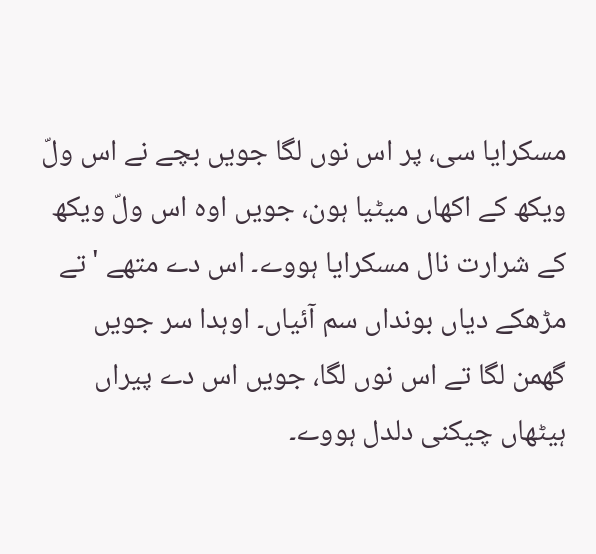مسکرایا سی، پر اس نوں لگا جویں بچے نے اس ولّ ویکھ کے اکھاں میٹیا ہون، جویں اوہ اس ولّ ویکھ کے شرارت نال مسکرایا ہووے۔ اس دے متھے 'تے مڑھکے دیاں بونداں سم آئیاں۔ اوہدا سر جویں گھمن لگا تے اس نوں لگا، جویں اس دے پیراں ہیٹھاں چیکنی دلدل ہووے۔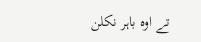تے اوہ باہر نکلن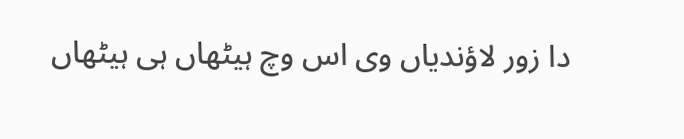دا زور لاؤندیاں وی اس وچ ہیٹھاں ہی ہیٹھاں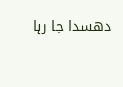دھسدا جا رہا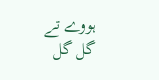ہووے تے گل گل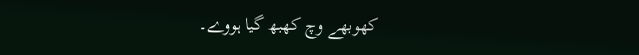کھوبھے وچ کھبھ گیا ہووے۔